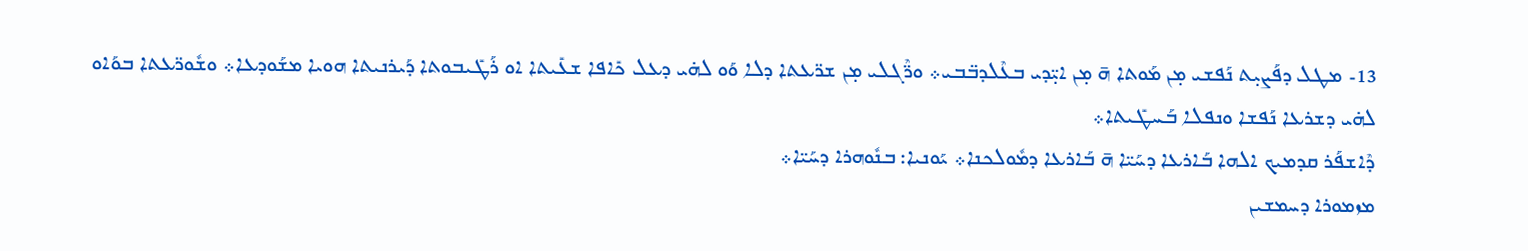13- ܡܛܠ ܕܦܰܨܝ̣ܬ ܢܰܦܫܝ ܡ̣ܢ ܡܰܘܬܐ ܗ̄ ܡ̣ܢ ܐܝ̣̈ܕܝ ܒܥܶܠܕܒ̈ܒܝ܀ ܘܪ̈ܶܓܠܝ ܡ̣ܢ ܫܪ̈ܥܬܐ ܕܠܐ ܘܰܘ ܠܗ̇ܝ ܕܥܠ ܟܺܐܦܐ ܫܥܺܝܬܐ ܐܘ ܪܰܛܺܝܒܘܬܐ ܕܰܝܪܢܝܬܐ ܗܘܝܐ ܡܫܰܘܕܥܐ܀ ܘܫܽܘܪ̈ܥܬܐ ܒܘܰܐܘ ܠܗ̇ܝ ܕܫܪܥܐ ܢܰܦܫܐ ܘܢܦܠܐ ܒܰܚܛܺܝܬܐ܀
ܕܶܐܫܦܰܪ ܩܕܡܝܟ ܐܠܗܐ ܒܰܐܪܥܐ ܕܚܰܝ̈ܐ ܗ̄ ܒܰܐܪܥܐ ܕܡܽܘܠܟܢܐ܀ ܝܰܘܢܝܐ: ܒܢܽܘܗܪܐ ܕܚܰܝ̈ܐ܀
ܡܙܡܘܪܐ ܕܚܡܫܝܢ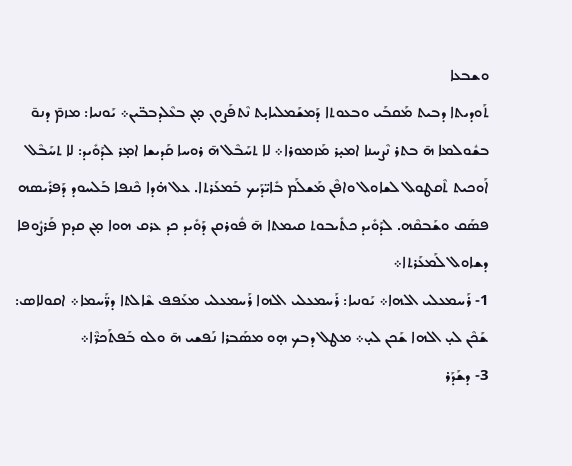ܘܫܒܥܐ
ܬܰܘܕܝܬܐ ܕܒܝܬ ܡܰܩܒܰܝ ܘܒܥܘܬܐ ܕܰܡܫܰܡܠܝܐܝ̣ܬ ܢܶܬܦܰܨܘܢ ܡ̣ܢ ܒܥܶܠܕܒܒ̈ܝܢ܀ ܝܰܘܢܝܐ: ܡܙܡ̄ ܕܢܘ̄ ܒܫܽܘܠܡܐ ܗ̄ ܒܬܪ ܢܶܨܚܢܐ ܐܡܝ̣ܪ ܡܰܙܡܘܪܐ܀ ܠܐ ܬܚܰܒܶܠ ܗ̄ ܪܘܚܐ ܩܰܕܝܫܐ ܐܡ̣ܪ ܠܕܰܘܺܝܕ: ܠܐ ܬܚܰܒܶܠ ܐܰܘܟܝܬ ܬܶܩܛܘܠ ܠܫܐܘܠ ܘܐܦܶܢ ܡܰܫܠܰܡ ܒܺܐܝ̈ܕܰܝܟ ܒܰܡܥܰܪܬܐ. ܥܠ ܗ̇ܕܐ ܟܶܢܦܐ ܒܰܠܚܘܕ ܕܰܦܪܺܝܣܗ ܦܣܰܩ ܘܫܰܒܩܶܗ. ܠܕܰܘܺܝܕ ܟܬܺܝܒܘܬ ܩܝܡܬܐ ܗ̄ ܦܽܘܪܩܢ ܕܰܘܺܝܕ ܟܕ ܥܪܩ ܗܘܐ ܡ̣ܢ ܩܕܡ ܦܰܪܨܽܘܦܐ ܕܫܐܘܠ ܠܰܡܥܰܪܬܐ܀
1- ܪܰܚܡܥܠܝ ܐܠܗܐ܀ ܝܰܘܢܝܐ: ܪܰܚܡܥܠܝ ܐܠܗܐ ܪܰܚܡܥܠܝ ܡܥܰܦܦ ܫܶܐܠܬܐ ܕܪ̈ܰܚܡܐ܀ ܐܩܘܠܐܣ: ܫܰܟܶܢ ܠܝ̣ ܐܠܗܐ ܫܰܟܢ ܠܝ̣܀ ܡܛܠ ܕܒܟ ܗ̣ܘ ܡܣܰܒܪܐ ܢܰܦܫܝ ܗ̄ ܘܠܘ ܒܰܦܬܰܟܪ̈ܶܐ܀
3- ܕܫܰܕܰܪ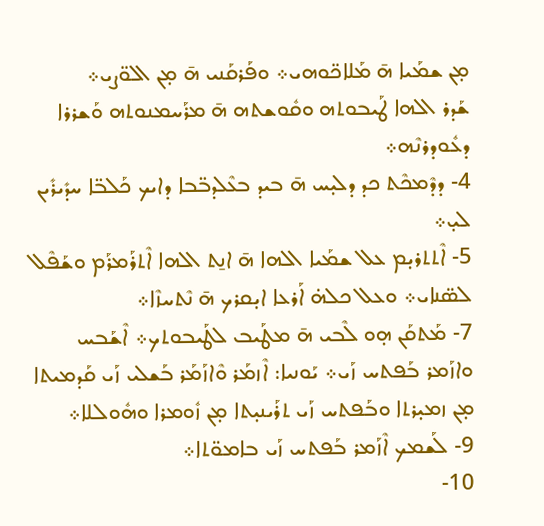ܡ̣ܢ ܫܡܰܝܐ ܗ̄ ܡܰܠܐܟ̈ܘܗܝ܀ ܘܦܰܪܩܰܢܝ ܗ̄ ܡ̣ܢ ܐܠܘ̈ܨܝ܀
ܫܰܕܪ ܐܠܗܐ ܛܰܝܒܘܬܗ ܘܩܽܘܫܬܗ ܗ̄ ܡܪܰܚܡܢܘܬܗ ܘܰܫܪܪܐ ܕܥܽܘܕܪܢܶܗ܀
4- ܕܕܶܡܟܶܬ ܟܕ ܕܠܝ̣ܚ ܗ̄ ܒܝܕ ܒܥܶܠܕܒ̈ܒܐ ܕܐܝܟ ܟܰܠܒ̈ܐ ܚܕܺܝܪܺܝܢ ܠܝ̣܀
5- ܐܶܬܬܪܝ̣ܡ ܥܠ ܫܡܰܝܐ ܐܠܗܐ ܗ̄ ܐܢ̱ܬ ܐܠܗܐ ܐܶܬܪܰܡܪܰܡ ܘܫܰܦܶܠ ܠܣ̈ܢܐܝ܀ ܘܥܠ ܟܠܗ̇ ܐܰܪܥܐ ܐܝ̣ܩܪܟ ܗ̄ ܢܶܬܚܙܶܐ܀
7- ܡܰܬܩܰܢ ܗ̣ܘ ܠܶܒܝ ܗ̄ ܡܛܰܝܒ ܠܛܰܝܒܘܬܟ܀ ܐܶܫܰܒܚ ܘܐܙܰܡܪ ܒܰܦܬܚ ܙܰܝ܀ ܝܰܘܢܝܐ: ܐܶܙܡܰܪ ܘܶܐܙܰܡܰܪ ܒܰܫܠܝ ܙܰܝ ܩܰܕܡܝܬܐ ܡ̣ܢ ܙܡܝ̣ܪܬܐ ܘܒܰܦܬܚ ܙܰܝ ܬܪܰܝܢܝ̣ܬܐ ܡ̣ܢ ܙܽܘܡܪܐ ܘܗܽܘܠܠܐ܀
9- ܠܰܫܡܟ ܐܶܙܰܡܪ ܒܰܦܬܚ ܙܰܝ ܒܐܡܘ̈ܬܐ܀
10-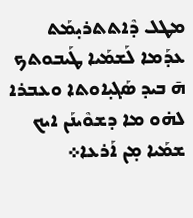ܡܛܠ ܕܶܐܬܬܪܝ̣ܡܰܬ ܥܕܰܡܐ ܠܰܫܡܰܝܐ ܛܰܝܒܘܬܟ ܗ̄ ܒܝܕ ܣܰܓܝ̣ܐܘܬܐ ܘܥܒܪܐ ܠܗ̇ܘ ܡܐ ܕܫܘܶܝܢܰܢ ܐܝܟ ܫܡܰܝܐ ܡ̣ܢ ܐܰܪܥܐ܀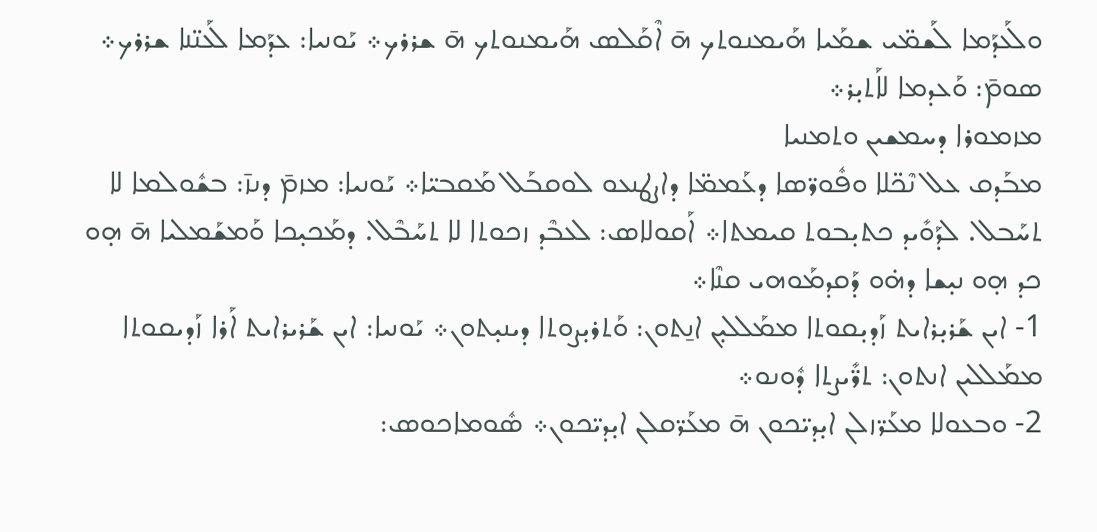ܘܠܰܥܕܰܡܐ ܠܰܫܡ̈ܝ ܫܡܰܝܐ ܗܰܝܡܢܘܬܟ ܗ̄ ܐܶܩܰܠܣ ܗܰܝܡܢܘܬܟ ܗ̄ ܫܪܪܟ܀ ܝܰܘܢܝܐ: ܥܕܰܡܐ ܠܰܥܢ̈ܢܐ ܫܪܪܟ܀ ܣܘܡ̄: ܘܰܥܕܡܐ ܠܐܰܬܝ̣ܪ܀
ܡܙܡܘܪܐ ܕܚܡܫܝܢ ܘܬܡܢܝܐ
ܡܒܰܕܩ ܥܠ ܢܶܟ̈ܠܐ ܘܦܽܘܪ̈ܣܐ ܕܥܰܡܡ̈ܐ ܕܐܨܛܢܥܘ ܠܘܩܒܰܠ ܡܰܩܒܝ̈ܐ܀ ܝܰܘܢܝܐ: ܡܙܡ̄ ܕܢܙ̄: ܒܫܽܘܠܡܐ ܠܐ ܬܚܰܒܠ. ܠܕܰܘܺܝܕ ܟܬܝ̣ܒܘܬ ܩܝܡܬܐ܀ ܐܰܩܘܠܐܣ: ܠܥܒܶܕ ܙܟܘܬܐ ܠܐ ܬܚܰܒܶܠ. ܕܡܰܟܝ̣ܟܐ ܘܰܡܫܰܡܠܝܐ ܗ̄ ܗ̣ܘ ܟܕ ܗ̣ܘ ܢܝ̣ܫܐ ܕܗ̇ܘ ܕܰܩܕܡܰܘܗܝ ܩܢܶܐ܀
1- ܐܝܢ ܫܰܪܝ̣ܪܐܝܬ ܙܰܕܝ̣ܩܘܬܐ ܡܡܰܠܠܝ̣ܢ ܐܢ̱ܬܘܢ: ܘܰܬܪܝ̣ܨܘܬܐ ܕܝܢܝ̣ܬܘܢ܀ ܝܰܘܢܝܐ: ܐܝܢ ܫܰܪܝܪܐܝܬ ܐܰܪܐ ܙܰܕܝܩܘܬܐ ܡܡܰܠܠܝܢ ܐܢܬܘܢ: ܬܪ̈ܺܝܨܬܐ ܕܽܘܢܘ܀
2- ܘܒܥܘܠܐ ܡܥܰܪ̈ܙܠܢ ܐܝ̣ܕܝ̈ܟܘܢ ܗ̄ ܡܥܰܪ̈ܩܠܢ ܐܝ̣ܕܝ̈ܟܘܢ܀ ܣܽܘܡܐܟܘܣ: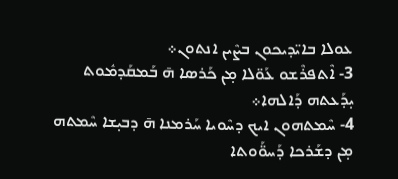ܥܘܠܐ ܒܐܝ̈ܕܝܟܘܢ ܒܨܶܝܢ ܐܢܬܘܢ܀
3- ܐܶܬܦܪܶܫܘ ܥܰܘ̈ܠܐ ܡ̣ܢ ܟܰܪܣܐ ܗ̄ ܒܰܡܩܰܕܡܽܘܬ ܝ̣ܕܰܥܬܗ ܕܰܐܠܗܐ܀
4- ܚܶܡܬܗܘܢ ܐܝܟ ܕܚܶܘܝܐ ܚܰܪܡܢܐ ܗ̄ ܕܒܝ̣ܫܐ ܚܶܡܬܗ ܡ̣ܢ ܕܫܰܪܟܐ ܕܰܚܘ̈ܰܘܬܐ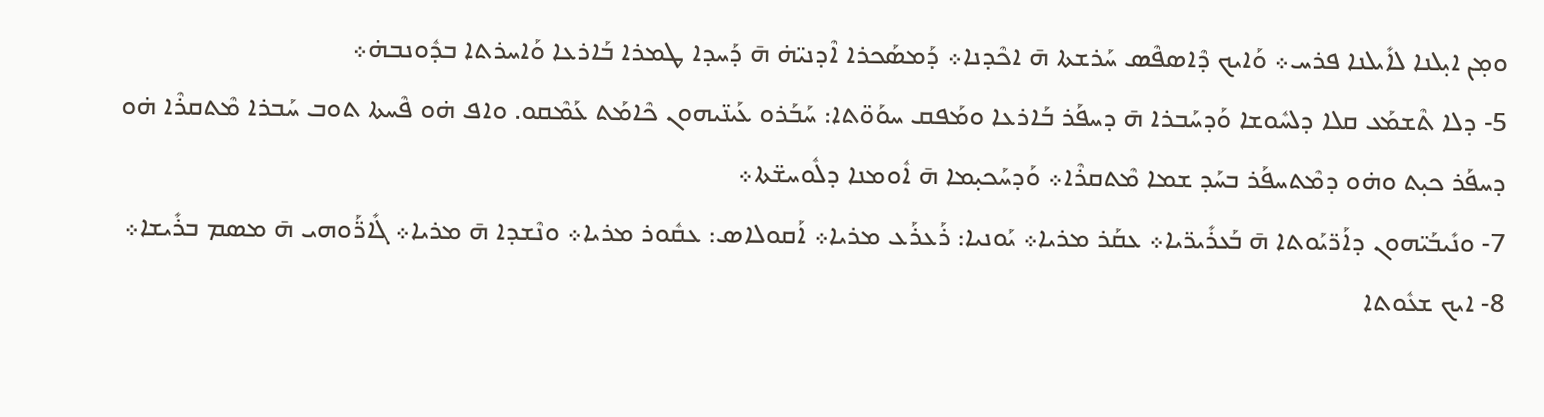ܘܡ̣ܢ ܐܝ̣ܠܢܐ ܠܐܺܝܠܢܐ ܦܪܚ܀ ܘܰܐܝܟ ܕܶܐܣܦܶܣ ܚܰܪܫܬܐ ܗ̄ ܐܟܶܕܢܐ܀ ܕܰܡܣܰܟܪܐ ܐܶܕܢܝ̈ܗ̇ ܗ̄ ܕܰܚܕܐ ܛܡܪܐ ܒܰܐܪܥܐ ܘܰܐܚܪܬܐ ܒܕܽܘܢܒܗ̇܀
5- ܕܠܐ ܬܶܫܡܰܥ ܩܠܐ ܕܠܚܽܘܫܐ ܘܰܕܚܰܒܪܐ ܗ̄ ܕܚܦܰܪ ܒܰܐܪܥܐ ܘܡܰܦܩ ܚܘܰܘ̈ܬܐ: ܚܰܒܰܪܘ ܥܰܝܢ̈ܝܗܘܢ ܟܶܐܡܰܬ ܥܰܡܶܩܘ. ܘܐܦ ܗ̇ܘ ܦܶܚܬܐ ܬܘܒ ܚܰܒܪܐ ܡܶܬܩܪܶܐ ܗ̇ܘ ܕܚܦܰܪ ܟܝ̣ܬ ܘܗ̇ܘ ܕܡܶܬܚܦܰܪ ܒܚܰܕ ܫܡܐ ܡܶܬܩܪܶܐ܀ ܘܰܕܚܰܟܝ̣ܡܐ ܗ̄ ܐܽܘܡܢܐ ܕܠܽܘܚܫ̈ܬܐ܀
7- ܘܢܺܝܒܰܝ̈ܗܘܢ ܕܐܰܪ̈ܝܰܘܬܐ ܗ̄ ܒܰܥܪܺܝܪ̈ܝܐ܀ ܥܩܰܪ ܡܪܝܐ܀ ܝܰܘܢܝܐ: ܪܰܥܪܰܥ ܡܪܝܐ܀ ܐܰܩܘܠܐܣ: ܥܩܽܘܪ ܡܪܝܐ܀ ܘܢܶܫܕܐ ܗ̄ ܡܪܝܐ܀ ܓܺܐܪ̈ܰܘܗܝ ܗ̄ ܡܣܡ ܒܪܺܝܫܐ܀
8- ܐܝܟ ܫܥܽܘܬܐ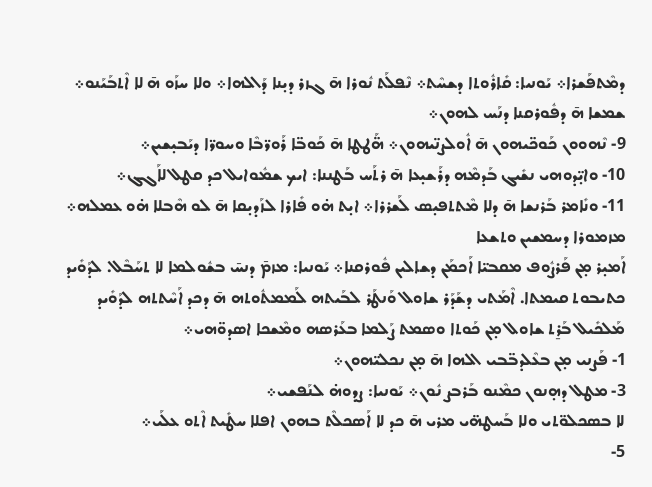ܕܡܶܬܦܰܫܪܐ܀ ܝܰܘܢܝܐ: ܩܺܐܪܽܘܬܐ ܕܫܚܶܬ܀ ܢܶܦܠܰܬ ܢܽܘܪܐ ܗ̄ ܓܙܪ ܕܝ̣ܢܐ ܕܰܐܠܗܐ܀ ܘܠܐ ܚܙܰܘ ܗ̄ ܠܐ ܐܶܬܒܰܝܰܢܘ܀ ܫܡܫܐ ܗ̄ ܕܦܽܘܪܩܢܐ ܕܢܰܚ ܠܗܘܢ܀
9- ܢܶܗܘܘܢ ܟܰܘܟ̈ܝܗܘܢ ܗ̄ ܐܽܘܠܨܢ̈ܝܗܘܢ܀ ܗ̈ܰܛܛܐ ܗ̄ ܟܰܘܒ̈ܐ ܪܰܘܪ̈ܒܶܐ ܘܚܘܪ̈ܐ ܕܝܰܒܝ̣ܫܝܢ܀
10- ܘܐܝ̣̈ܕܘܗܝ ܢܫܺܝܓ ܒܰܕܡܶܗ ܕܪܰܫܝ̣ܥܐ ܗ̄ ܪܬܰܚ ܒܰܛܢܢܐ: ܐܝܟ ܫܡܽܘܐܝܠ ܟܕ ܩܛܠ ܠܐܰܓܓ܀
11- ܘܢܺܐܡܪ ܒܰܪܢܫܐ ܗ̄ ܕܠܐ ܡܶܬܬܦܝ̣ܣ ܠܰܫܪܪܐ܀ ܐܝ̣ܬ ܗ̇ܘ ܦܺܐܪܐ ܠܙܰܕܝ̣ܩܐ ܗ̄ ܠܘ ܗܶܒܠܐ ܗ̇ܘ ܥܡܠܗ܀
ܡܙܡܘܪܐ ܕܚܡܫܝܢ ܘܬܫܥܐ
ܐܰܡܝ̣ܪ ܡ̣ܢ ܦܰܪܨܽܘܦ ܡܩܒܝ̈ܐ ܐܰܟܡܰܢ ܕܫܐܠܝܢ ܦܽܘܪܩܢܐ܀ ܝܰܘܢܝܐ: ܡܙܡ̄ ܕܢܚ̄ ܒܫܽܘܠܡܐ ܠܐ ܬܚܰܒܶܠ. ܠܕܰܘܺܝܕ ܟܬܝܒܘܬ ܩܝܡܬܐ. ܐܶܡܰܬܝ ܕܫܰܕܰܪ ܫܐܘܠ ܘܰܢܛܰܪ ܠܒܰܝܬܗ ܠܰܡܡܬܽܘܬܗ ܗ̄ ܕܟܕ ܐܰܚܶܬܬܗ ܠܕܰܘܺܝܕ ܡܰܠܟܺܝܠ ܒܰܪ̱ܬ ܫܐܘܠ ܡ̣ܢ ܟܰܘܬܐ ܘܣܡܬ ܨܰܠܡܐ ܒܥܰܪܣܗ ܘܡܶܫܟܐ ܐܣܕܘ̈ܗܝ܀
1- ܦܰܨܢܝ ܡ̣ܢ ܒܥܶܠܕܒ̈ܒܝ ܐܠܗܐ ܗ̄ ܡ̣ܢ ܢܟܠܝ̈ܗܘܢ܀
3- ܡܛܠ ܕܗ̣ܢܘܢ ܟܡܶܢܘ ܒܰܪܒܨ ܢܽܘܢ܀ ܝܰܘܢܝܐ: ܨܕܘܗ̇ ܠܢܰܦܫܝ܀
ܠܐ ܒܣܟܠܘ̈ܬܝ ܘܠܐ ܒܰܚܛܗ̈ܝ ܡܪܝ ܗ̄ ܟܕ ܠܐ ܐܰܣܟܠܶܬ ܒܗܘܢ ܐܦܠܐ ܚܛܺܝܬ ܐܶܬܘ ܥܠܰܝ܀
5-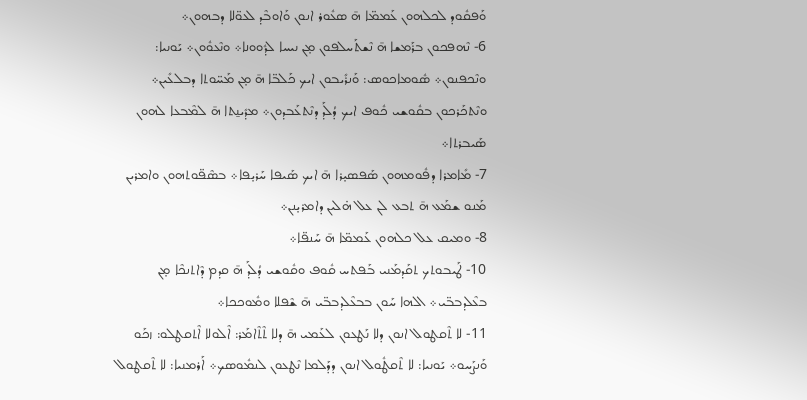ܘܰܦܩܽܘܕ ܠܟܠܗܘܢ ܥܰܡܡ̈ܐ ܗ̄ ܣܥܽܘܪ ܐܢܘܢ ܘܰܐܘܒܶܕ ܠܥܘ̈ܠܐ ܕܒܗܘܢ܀
6- ܢܶܗܦܟܘܢ ܒܪܰܡܫܐ ܗ̄ ܢܶܫܬܰܚܠܦܘܢ ܡ̣ܢ ܢܝܚܐ ܠܕܽܘܘܢܐ܀ ܘܢܶܥܘܽܘܢ܀ ܝܰܘܢܝܐ: ܘܢܶܟܦܢܘܢ܀ ܣܽܘܡܐܟܘܣ: ܘܰܢܪܺܝܒܘܢ ܐܝܟ ܟܰܠܒ̈ܐ ܗ̄ ܡ̣ܢ ܡܰܚ̈ܘܬܐ ܕܒܠܥܺܝܢ܀ ܘܢܶܬܟܰܪܟܘܢ ܒܩܽܘܫܝ ܟܽܘܦ ܐܝܟ ܕܳܠܰܕ ܕܢܶܬܥܰܒܕܘܢ܀ ܡܕܺܝܢ̱ܬܐ ܗ̄ ܠܡܶܒܥܐ ܠܗܘܢ ܣܰܝܒܪܬܐ܀
7- ܡܺܐܡܪܐ ܕܦܽܘܡܗܘܢ ܣܰܦܣܝ̣ܪܐ ܗ̄ ܐܝܟ ܣܰܝܦܐ ܚܰܪܝ̣ܦܐ܀ ܒܣܶܦ̈ܘܬܗܘܢ ܘܐܡܪܝܢ ܡܰܢܘ ܫܡܰܥ ܗ̄ ܬܒܥ ܠܢ ܥܠ ܗ̇ܠܝܢ ܕܐܡܪܝ̣ܢܢ܀
8- ܘܡܝܩ ܥܠ ܟܠܗܘܢ ܥܰܡܡ̈ܐ ܗ̄ ܚܰܢܦ̈ܐ܀
10- ܛܰܝܒܘܬܟ ܬܩܰܕܡܰܢܝ ܒܰܦܬܚ ܩܽܘܦ ܘܩܽܘܫܝ ܕܳܠܰܕ ܗ̄ ܩܕܡ ܕܶܐܬܢܟܶܐ ܡ̣ܢ ܒܥܶܠܕܒܒ̈ܝ܀ ܐܠܗܐ ܚܰܘܢ ܒܒܥܶܠܕܒܒ̈ܝ ܗ̄ ܫܶܦܠܐ ܘܡܽܘܟܟܐ܀
11- ܠܐ ܬܶܩܛܘܠ ܐܢܘܢ ܕܠܐ ܢܰܛܥܘܢ ܠܥܰܡܝ ܗ̄ ܕܠܐ ܬܶܬܶܐܡܰܪ: ܐܶܠܘܠܐ ܐܶܬܩܛܠܘ: ܙܟܰܘ ܘܰܢܨܰܚܘ܀ ܝܰܘܢܝܐ: ܠܐ ܬܶܩܛܽܘܠ ܐܢܘܢ ܕܕܰܠܡܐ ܢܶܛܥܘܢ ܠܢܡܽܘܣܟ܀ ܐܰܪܡܢܝܐ: ܠܐ ܬܶܩܛܘܠ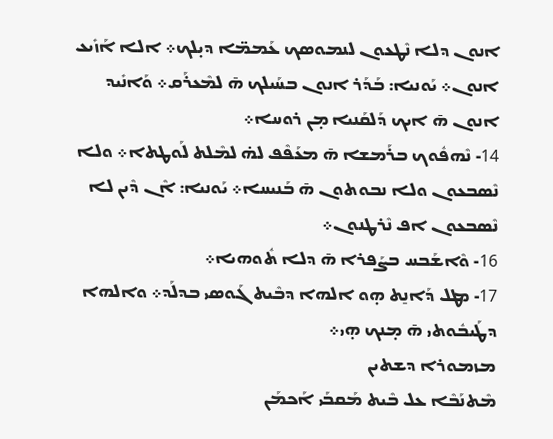ܐܢܘܢ ܕܠܐ ܢܶܛܥܘܢ ܠܢܡܘܣܟ ܥܰܡܡ̈ܐ ܕܝ̣ܠܟ܀ ܐܠܐ ܐܰܙܺܝܥ ܐܢܘܢ܀ ܝܰܘܢܝܐ: ܒܰܕܰܪ ܐܢܘܢ ܒܚܰܝܠܟ ܗ̄ ܠܡܶܥܪܰܩ܀ ܘܰܐܢܺܝܕ ܐܢܘܢ ܗ̄ ܐܝܟ ܕܰܠܩܰܢܝܐ ܡ̣ܢ ܪܘܚܐ܀
14- ܢܶܗܦܽܘܟ ܒܪܰܡܫܐ ܗ̄ ܡܥܰܦܶܦ ܠܗ̇ ܠܡܶܠܬ ܠܰܘܛܬܐ܀ ܘܠܐ ܢܶܣܒܥܘܢ ܘܠܐ ܢܒܘܬܘܢ ܗ̄ ܒܰܢܝܚܐ܀ ܝܰܘܢܝܐ: ܐܶܢ ܕܶܝܢ ܠܐ ܢܶܣܒܥܘܢ ܐܦ ܢܶܪܛܢܘܢ܀
16- ܘܶܐܫܰܒܚ ܒܨܰܦܪܐ ܗ̄ ܕܠܐ ܬܽܘܗܝܐ܀
17- ܡܛܠ ܕܰܐܢ̱ܬ ܗ̣ܘ ܐܠܗܐ ܕܒܶܝܬ ܓܰܘܣܝ ܒܕܠܰܕ܀ ܘܐܠܗܐ ܕܛܰܝܒܽܘܬܝ ܗ̄ ܡ̣ܢܟ ܗ̣ܝ܀
ܡܙܡܘܪܐ ܕܫܬܝܢ
ܡܶܬܢܰܒܶܐ ܥܠ ܒܶܝܬ ܡܰܩܒܰܝ ܐܰܟܡܰܢ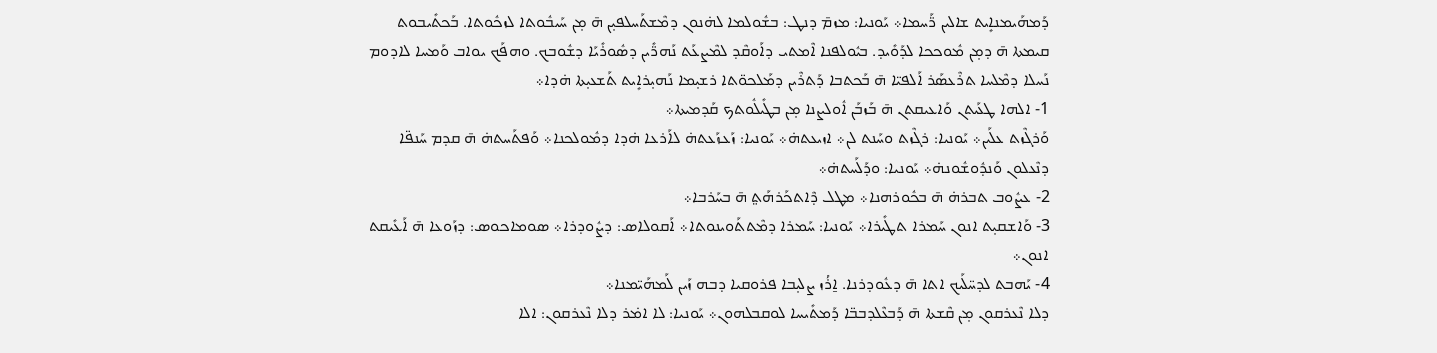ܕܰܡܗܰܝܡܢܐܻܝܬ ܫܐܠܝܢ ܪ̈ܰܚܡܐ܀ ܝܰܘܢܝܐ: ܡܙܡ̄ ܕܢܛ: ܒܫܽܘܠܡܐ ܠܗ̇ܢܘܢ ܕܡܶܫܬܰܚܠܦܝ̣ܢ ܗ̄ ܡ̣ܢ ܚܰܝܒܽܘܬܐ ܠܙܟܽܘܬܐ. ܒܰܟܬܺܝܒܘܬ ܩܝܡܬܐ ܗ̄ ܕܡ̣ܢ ܡܽܘܟܟܐ ܠܕܰܘܺܝܕ. ܒܝܽܘܠܦܢܐ ܐܶܡܬܝ ܕܐܰܘܩܶܕ ܠܡܶܨܥܰܬ ܢܰܗܪ̈ܺܝܢ ܕܣܽܘܪܺܝܰܐ ܕܫܽܘܒܟ. ܘܗܦܰܟ ܝܘܐܒ ܘܰܡܚܐ ܠܐܕܘܡ ܢܰܚܠܐ ܕܡܶܠܚܐ ܬܪܶܥܣܰܪ ܐܰܠܦܝ̈ܐ ܗ̄ ܒܰܟܬܒܐ ܕܰܬܪܶܝܢ ܕܡܰܠܟܘ̈ܬܐ ܪܫܝ̣ܡܐ ܢܰܗܝ̣ܪܐܻܝܬ ܬܰܫܥܝ̣ܬܐ ܗ̇ܕܐ܀
1- ܐܠܗܐ ܛܥܰܝܬܢ ܘܰܐܥܝܩܬܢ ܗ̄ ܒܰܙܒܰܢ ܐܽܘܠܨܢܐ ܡ̣ܢ ܒܛܺܝܠܽܘܬܟ ܩܰܕܡܝܬܐ܀
ܘܰܪܓܶܙܬ ܥܠܰܝܢ܀ ܝܰܘܢܝܐ: ܪܓܶܙܬ ܘܚܰܢܬ ܠܢ܀ ܐܙܝܥܬܗ̇܀ ܝܰܘܢܝܐ: ܙܰܥܙܰܥܬܗ̇ ܠܐܰܪܥܐ ܗ̇ܕܐ ܕܡܽܘܠܟܢܐ܀ ܘܰܦܬܰܚܬܗ̇ ܗ̄ ܩܕܡ ܚܰܢܦ̈ܐ ܕܢܶܥܠܘܢ ܘܰܢܕܽܘܫܽܘܢܗ̇܀ ܝܰܘܢܝܐ: ܘܕܰܠܰܚܬܗ̇܀
2- ܥܨܽܘܒ ܬܒܪܗ̇ ܗ̄ ܒܟܽܘܪܗܢܐ܀ ܡܛܠ ܕܶܐܬܟܰܪܗܰܬ݀ ܗ̄ ܒܚܰܪܒܐ܀
3- ܘܰܐܫܩܝ̣ܬ ܐܢܘܢ ܚܰܡܪܐ ܬܛܺܝܪܐ܀ ܝܰܘܢܝܐ: ܚܰܡܪܐ ܕܡܶܬܬܰܘܝܢܘܬܐ܀ ܐܰܩܘܠܐܣ: ܕܨܽܘܕܪܐ܀ ܣܘܡܐܟܘܣ: ܕܙܰܘܥܐ ܗ̄ ܐܰܥܺܝܩܬ ܐܢܘܢ܀
4- ܝܰܗܒܬ ܠܕܚ̈ܠܰܝܟ ܐܬܐ ܗ̄ ܕܥܽܘܕܪܢܐ. ܐ̱ܪܳܙ ܨܠܝ̣ܒܐ ܦܪܘܩܝܐ ܕܒܗ ܙܰܝܢ ܠܰܡܗܰܝ̈ܡܢܐ܀
ܕܠܐ ܢܶܥܪܩܘܢ ܡ̣ܢ ܩܶܫܬܐ ܗ̄ ܕܰܒܥܶܠܕܒܒ̈ܐ ܕܰܡܬܺܝܚܐ ܠܘܩܒܠܗܘܢ܀ ܝܰܘܢܝܐ: ܠܐ ܐܡ̇ܪ ܕܠܐ ܢܶܥܪܩܘܢ: ܐܠܐ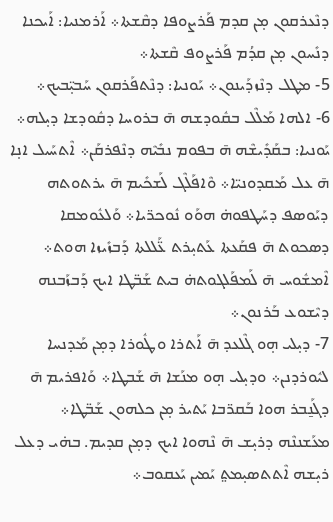ܕܢܶܥܪܩܘܢ ܡ̣ܢ ܩܕܡ ܦܰܪܨܘܦܐ ܕܩܶܫܬܐ܀ ܐܰܪܡܢܝܐ: ܐܰܝܟܢܐ ܕܢܺܚܘܢ ܡ̣ܢ ܩܕܳܡ ܦܰܪܨܘܦ ܩܶܫܬܐ܀
5- ܡܛܠ ܕܢܶܙܕܰܝܢܘܢ܀ ܝܰܘܢܝܐ: ܕܢܶܬܦܰܪܩܘܢ ܚܰܒܝ̣̈ܒܝܟ܀
6- ܐܠܗܐ ܡܰܠܶܠ ܒܩܽܘܕܫܗ ܗ̄ ܒܪܘܚܐ ܕܩܽܘܕܫܐ ܕܝ̣ܠܗ܀ ܝܰܘܢܝܐ: ܒܩܰܕܺܝܫܶܗ ܗ̄ ܒܦܘܡ ܢܒܺܝܶܗ ܕܢܶܦܪܩܰܢ܀ ܐܶܬܚܰܝܠ ܐܢ̣ܐ ܗ̄ ܥܠ ܡܰܩܕܘܢܝ̈ܐ܀ ܘܶܐܦܰܠܶܓ ܠܰܫܟܺܝܡ ܗ̄ ܝܪܬܘܬܗ ܕܝܰܘܣܦ ܕܚܰܛܦܘܗ̇ ܗܘܰܘ ܢܽܘܟܪ̈ܝܐ܀ ܘܰܠܥܽܘܡܩܐ ܕܣܟܘܬ ܗ̄ ܦܩܰܥܬܐ ܥܰܬܝ̣ܪܬ ܥ̈ܰܠܠܬܐ ܕܰܒܙܺܝܙܐ ܗܘܬ܀ ܐܶܡܫܽܘܚ ܗ̄ ܠܰܡܦܰܠܓܘܬܗ̇ ܒܝܬ ܫܰܒ̈ܛܐ ܐܝܟ ܕܰܒܙܰܒܢܗ ܕܝܶܫܘܥ ܒܰܪܢܘܢ܀
7- ܕܝ̣ܠܝ ܗ̣ܘ ܓܶܠܥܕ ܗ̄ ܐܰܬܪܐ ܘܛܽܘܪܐ ܕܡ̣ܢ ܡܰܕܢܚܐ ܠܝܽܘܪܕܢܢ܀ ܘܕܝ̣ܠܝ ܗ̣ܘ ܡܢܰܫܐ ܗ̄ ܫܰܒܛܐ܀ ܘܰܐܦܪܝܡ ܗ̄ ܕܓܰܢ̱ܒܪ ܗܘܐ ܒܰܩܪ̈ܒܐ ܝܰܬܝܪ ܡ̣ܢ ܟܠܗܘܢ ܫܰܒ̈ܛܐ܀ ܡܥܰܫܢܢܶܗ ܕܪܝ̣ܫ ܗ̄ ܢܶܗܘܐ ܐܝܟ ܕܡ̣ܢ ܩܕܝܡ. ܒܗ̇ܝ ܕܥܠ ܪܝ̣ܫܗ ܐܶܬܬܣܝ̣ܡܬ݀ ܝܰܡܝܢ ܝܰܥܩܘܒ܀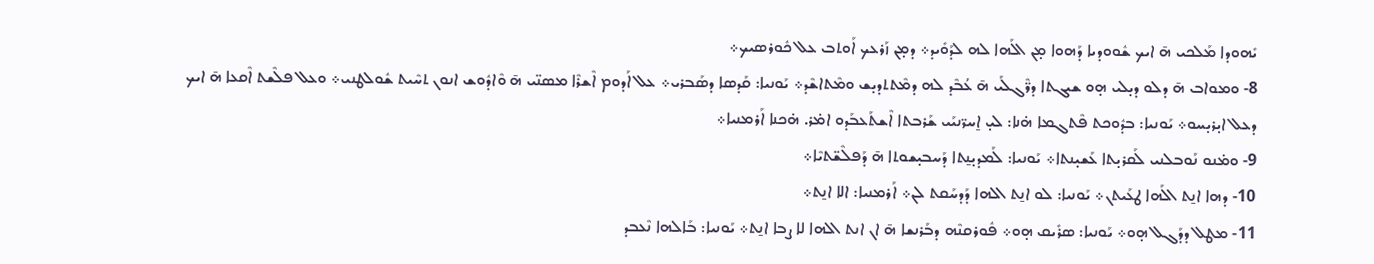ܝܺܗܘܕܐ ܡܰܠܟܝ ܗ̄ ܐܝܟ ܫܽܘܘܕܝܐ ܕܰܗܘܐ ܡ̣ܢ ܐܠܰܗܐ ܠܗ ܠܕܰܘܺܝܕ܀ ܕܡ̣ܢ ܙܰܪܥܟ ܐܰܘܬܒ ܥܠ ܟܽܘܪܣܝܟ܀
8- ܘܡܘܐܒ ܗ̄ ܕܠܘ ܕܝ̣ܠܝ ܗ̣ܘ ܫܝܓܬܐ ܕܪ̈ܶܓܠܰܝ ܗ̄ ܥܳܒܶܕ ܠܗ ܕܡܶܬܬܕܝ̣ܫ ܘܡܶܬܐܫܶܕ܀ ܝܰܘܢܝܐ: ܩܰܕܣܐ ܕܣܰܒܪܝ܀ ܥܠ ܐܰܕܘܡ ܐܶܫܪܶܐ ܡܣܢ̈ܝ ܗ̄ ܘܶܐܕܽܘܫ ܐܢܘܢ ܬܚܶܝܬ ܫܽܘܠܛܢܝ܀ ܘܥܠ ܦܠܶܫܬ ܐܶܩܥܐ ܗ̄ ܐܝܟ ܕܥܠ ܐܝ̣ܪܝ̣ܚܘ܀ ܝܰܘܢܝܐ: ܒܕܽܘܟܬ ܦܶܬܓܡܐ ܗ̇ܢܐ: ܠܝ̣ ܐ̱ܚܪ̈ܢܝܰܝ ܫܰܪܒܬܐ ܐܶܫܬܰܥܒܰܕܘ ܐܡ̇ܪ. ܗ̇ܟܢܐ ܐܰܪܡܢܝܐ܀
9- ܘܡ̇ܢܘ ܢܰܘܒܠܢܝ ܠܰܩܪܝ̣ܬܐ ܥܰܫܝ̣ܢܬܐ܀ ܝܰܘܢܝܐ: ܠܰܡܕܝ̣ܢ̱ܬܐ ܕܰܚܒܝ̣ܫܘܬܐ ܗ̄ ܕܰܦܠܶܫ̈ܬܝܶܐ܀
10- ܕܗܐ ܐܢ̱ܬ ܐܠܰܗܐ ܛܥܰܝܬܢ܀ ܝܰܘܢܝܐ: ܠܘ ܐܢ̱ܬ ܐܠܗܐ ܕܰܕܚܰܩܬ ܠܢ܀ ܐܰܪܡܢܝܐ: ܐܠܐ ܐܢ̱ܬ܀
11- ܡܛܠ ܕܕܰܓܠ ܗ̣ܘ܀ ܝܰܘܢܝܐ: ܣܪܺܝܩ ܗ̣ܘ܀ ܦܽܘܪܩܢܶܗ ܕܒܰܪܢܫܐ ܗ̄ ܐܢ ܐܢܬ ܐܠܗܐ ܠܐ ܨܒܐ ܐܢ̱ܬ܀ ܝܰܘܢܝܐ: ܒܰܐܠܗܐ ܢܶܥܒܕ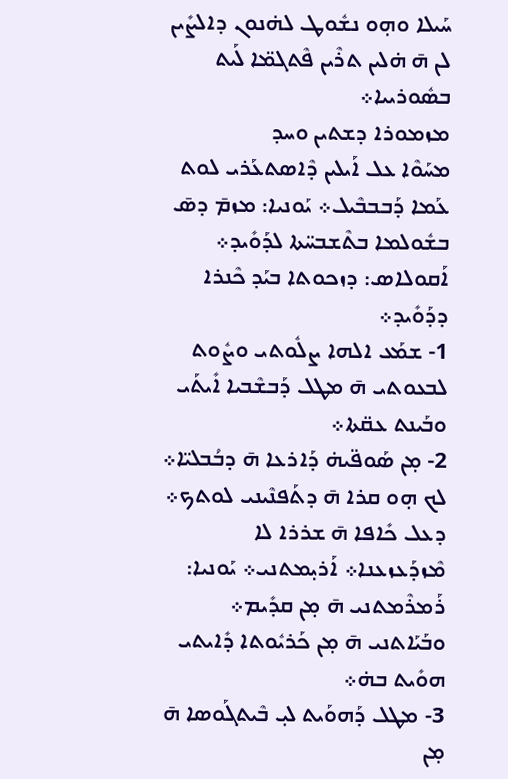ܚܰܝܠܐ ܘܗ̣ܘ ܢܫܽܘܛ ܠܗ̇ܢܘܢ ܕܐܠܨܺܝܢ ܠܢ ܗ̄ ܗ̇ܠܝܢ ܬܪܶܝܢ ܦܶܬܓܡ̈ܐ ܠܰܝܬ ܒܣܽܘܪܝܝܐ܀
ܡܙܡܘܪܐ ܕܫܬܝܢ ܘܚܕ
ܡܚܰܘܶܐ ܥܠ ܐܰܝܠܝܢ ܕܶܐܣܬܥܰܪܝ ܠܘܬ ܥܰܡܐ ܕܰܒܒܒܶܝܠ܀ ܝܰܘܢܝܐ: ܡܙܡ̄ ܕܣ̄ ܒܫܽܘܠܡܐ ܒܬܶܫܒܚ̈ܬܐ ܠܕܰܘܺܝܕ܀ ܐܰܩܘܠܐܣ: ܕܙܟܘܬܐ ܒܝܰܕ ܟܶܢܪܐ ܕܕܰܘܺܝܕ܀
1- ܫܡܰܥ ܐܠܗܐ ܨܠܽܘܬܝ ܘܨܽܘܬ ܠܒܥܘܬܝ ܗ̄ ܡܛܠ ܕܰܒܫܶܒܝܐ ܐܺܝܬܰܝ ܘܒܰܝܢܬ ܥܩ̈ܬܐ܀
2- ܡ̣ܢ ܣܰܘܦ̈ܝܗ̇ ܕܰܐܪܥܐ ܗ̄ ܕܒܳܒܠܝ̈ܐ܀
ܠܟ ܗ̣ܘ ܩܪܐ ܗ̄ ܕܬܰܦܢܶܝܢܝ ܠܘܬܟ܀ ܕܥܠ ܟܺܐܦܐ ܗ̄ ܫܪܪܐ ܠܐ ܡܶܙܕܰܥܙܥܢܐ܀ ܐܰܪܝ̣ܡܬܢܝ܀ ܝܰܘܢܝܐ: ܪܰܡܪܶܡܬܢܝ ܗ̄ ܡ̣ܢ ܩܕܺܝܡ܀ ܘܒܰܝܰܐܬܢܝ ܗ̄ ܡ̣ܢ ܟܰܪܝܽܘܬܐ ܕܺܐܝܬܝ ܗܘܺܝܬ ܒܗ̇܀
3- ܡܛܠ ܕܰܗܘܰܝܬ ܠܝ̣ ܒܶܝܬܓܰܘܣܐ ܗ̄ ܡ̣ܢ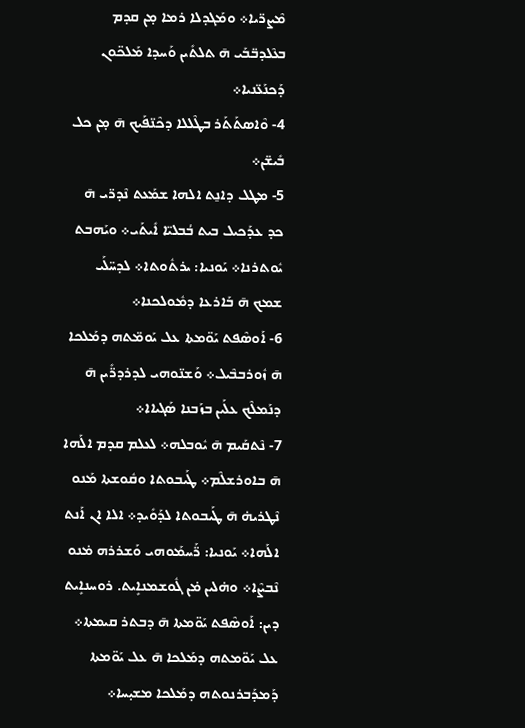ܡܶܨܪ̈ܝܐ܀ ܘܡܰܓܕܠܐ ܪܡܐ ܡ̣ܢ ܩܕܡ ܒܥܶܠܕܒ̈ܒܰܝ ܗ̄ ܬܠܬܺܝܢ ܘܰܚܕܐ ܡܰܠܟ̈ܘܢ ܕܰܟܢܰܥ̈ܢܝܐ܀
4- ܘܶܐܣܬܰܬܰܪ ܒܛܶܠܠܐ ܕܟܶܢ̈ܦܰܝܟ ܗ̄ ܡ̣ܢ ܟܠ ܒܺܝܫ̈ܢ܀
5- ܡܛܠ ܕܐܢ̱ܬ ܐܠܗܐ ܫܡܰܥܬ ܢܶܕܪ̈ܝ ܗ̄ ܟܕ ܥܕܰܟܝܠ ܒܝܬ ܒܳܒܠܝ̈ܐ ܐܺܝܬܰܝ܀ ܘܝܰܗܒܬ ܝܽܘܬܪܢܐ܀ ܝܰܘܢܝܐ: ܝܪܬܽܘܬܐ܀ ܠܕܚ̈ܠܰܝ ܫܡܟ ܗ̄ ܒܰܐܪܥܐ ܕܡܽܘܠܟܢܐ܀
6- ܐܰܘܣܶܦܬ ܝܰܘ̈ܡܬܐ ܥܠ ܝܰܘܡ̈ܬܗ ܕܡܰܠܟܐ ܗ̄ ܙܽܘܪܒܒܶܝܠ܀ ܘܰܫܢ̈ܘܗܝ ܠܕܪܕܪ̈ܺܝܢ ܗ̄ ܕܢܰܡܠܶܟ ܥܠܰܝܢ ܒܙܰܒܢܐ ܣܰܓܝܐܐ܀
7- ܢܶܬܩܰܝܡ ܗ̄ ܝܽܘܒܠܗ܀ ܠܥܠܡ ܩܕܡ ܐܠܰܗܐ ܗ̄ ܒܐܘܪܫܠܶܡ܀ ܛܰܝܒܘܬܐ ܘܩܽܘܫܬܐ ܡܰܢܘ ܢܶܛܪܝܗ̇ ܗ̄ ܛܰܝܒܘܬܐ ܠܕܰܘܺܝܕ܀ ܐܠܐ ܐܢ ܐܰܢܬ ܐܠܰܗܐ܀ ܝܰܘܢܝܐ: ܪ̈ܰܚܡܰܘܗܝ ܘܰܫܪܪܗ ܡ̇ܢܘ ܢܶܒܨܶܐ܀ ܘܗ̇ܠܝܢ ܡ̇ܢ ܓܽܘܫܡܢܐܻܝܬ. ܪܘܚܢܐܻܝܬ ܕܝܢ: ܐܰܘܣܶܦܬ ܝܰܘ̈ܡܬܐ ܗ̄ ܕܒܬܪ ܩܝܡܬܐ܀ ܥܠ ܝܰܘ̈ܡܬܗ ܕܡܰܠܟܐ ܗ̄ ܥܠ ܝܰܘ̈ܡܬܐ ܕܰܡܕܰܒܪܢܘܬܗ ܕܡܰܠܟܐ ܡܫܝ̣ܚܐ܀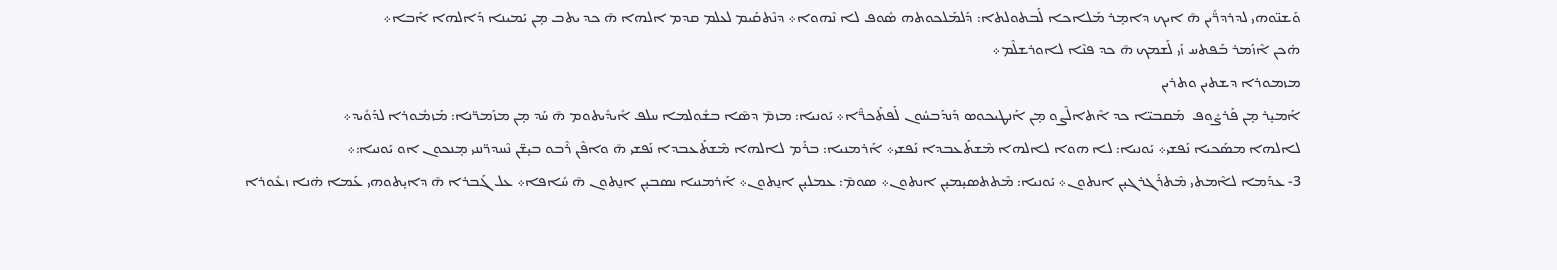ܘܰܫܢ̈ܘܗܝ ܠܕܪܕܪ̈ܺܝܢ ܗ̄ ܐܝܟ ܕܐܡ̣ܪ ܡܰܠܐܟܐ ܠܰܒܬܘܠܬܐ: ܕܰܠܡܰܠܟܘܬܗ ܣܽܘܦ ܠܐ ܢܶܗܘܐ܀ ܕܢܶܬܩܰܝܡ ܠܥܠܡ ܩܕܡ ܐܠܗܐ ܗ̄ ܟܕ ܝܬܒ ܡ̣ܢ ܝܰܡܝܢܐ ܕܰܐܠܗܐ ܐܰܒܐ܀
ܗ̇ܟܢ ܐܶܙܰܡܪ ܒܰܦܬܚ ܙܰܝ ܠܰܫܡܟ ܗ̄ ܟܕ ܦܢܶܐ ܠܐܘܪܫܠܶܡ܀
ܡܙܡܘܪܐ ܕܫܬܝܢ ܘܬܪܝܢ
ܐܰܡܝ̣ܪ ܡ̣ܢ ܦܰܪܨܽܘܦ  ܡܰܩܒܝ̈ܐ ܟܕ ܐܶܬܐܠܶܨܘ ܡ̣ܢ ܐܰܢܛܝܟܘܣ ܕܰܢܕܰܒܚܽܘܢ ܠܰܦܬܰܟܪ̈ܶܐ܀ ܝܰܘܢܝܐ: ܡܙܡ̄ ܕܣ̄ܐ ܒܫܽܘܠܡܐ ܚܠܦ ܐܺܝܕܺܝܬܘܡ ܗ̄ ܚܰܕ ܡ̣ܢ ܡܙܰܡܪ̈ܢܐ: ܡܰܙܡܽܘܪܐ ܠܕܰܘܺܝܕ܀
ܠܐܠܗܐ ܡܣܰܟܝܐ ܢܰܦܫܝ܀ ܝܰܘܢܝܐ: ܠܐ ܗܘܐ ܠܐܠܗܐ ܡܶܫܬܰܥܒܕܐ ܢܰܦܫܝ܀ ܐܰܪܡܢܝܐ: ܒܪܰܡ ܠܐܠܗܐ ܡܶܫܬܰܥܒܕܐ ܢܰܦܫܝ ܗ̄ ܘܐܦܶܢ ܪܶܒܘ ܒܝ̣ܫ̈ܢ ܢܶܚܕܪ̈ܢܢܝ ܡ̣ܢܟܘܢ ܐܘ ܝܰܘܢܝܐ:܀
3- ܥܕܰܡܐ ܠܐܶܡܬܝ ܡܶܬܪܰܓܪܓܝ̣ܢ ܐܢܬܘܢ܀ ܝܰܘܢܝܐ: ܡܶܬܬܣܝ̣ܡܝ̣ܢ ܐܢܬܘܢ܀ ܣܘܡ̄: ܥܡܠܝ̣ܢ ܐܢ̱ܬܘܢ܀ ܐܰܪܡܢܝܐ ܢܣܒܝ̣ܢ ܐܢ̱ܬܘܢ ܗ̄ ܚܺܐܦܐ܀ ܥܠ ܓܰܒܪܐ ܗ̄ ܕܐܝ̣ܬܘܗܝ ܥܰܡܐ ܗ̇ܢܐ ܙܥܽܘܪܐ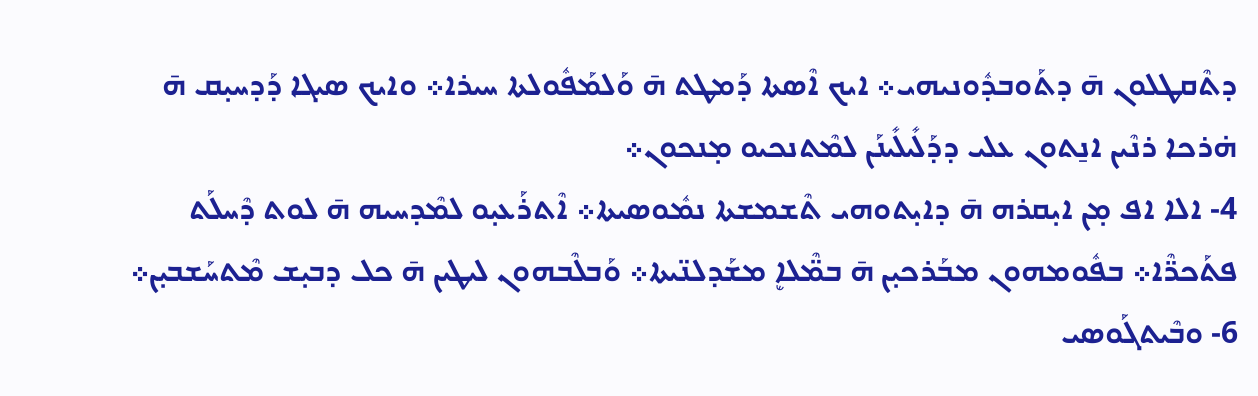ܕܬܶܩܛܠܘܢ ܗ̄ ܕܬܰܘܒܕܽܘܢܝܗܝ܀ ܐܝܟ ܐܶܣܬܐ ܕܰܡܛܬ ܗ̄ ܘܰܠܡܰܦܽܘܠܬܐ ܚܝܪܐ܀ ܘܐܝܟ ܣܝܓܐ ܕܰܕܚܝ̣ܩ ܗ̄ ܗ̇ܪܟܐ ܪܢܶܝܢ ܐܢ̱ܬܘܢ ܥܠܝ ܕܕܰܠܺܝܠܺܝܢܰܢ ܠܡܶܬܢܟܝܘ ܡ̣ܢܟܘܢ܀
4- ܐܠܐ ܐܦ ܡ̣ܢ ܐܝ̣ܩܪܗ ܗ̄ ܕܐܝ̣ܬܘܗܝ ܬܶܫܡܫܬܐ ܢܡܽܘܣܝܬܐ܀ ܐܶܬܪܰܥܝ̣ܘ ܠܡܶܕܚܝܗ ܗ̄ ܠܘܬ ܕܶܚܠܰܬ ܦܬܰܟܪ̈ܶܐ܀ ܒܦܽܘܡܗܘܢ ܡܒܰܪܟܝ̣ܢ ܗ̄ ܒܡ̈ܶܠܐܷ ܡܫܰܕܠܢ̈ܝܬܐ܀ ܘܰܒܠܶܒܗܘܢ ܠܝܛܝܢ ܗ̄ ܟܠ ܕܒܝ̣ܫ ܡܶܬܚܰܫܒܝ̣ܢ܀
6- ܘܒܶܝܬܓܰܘܣܝ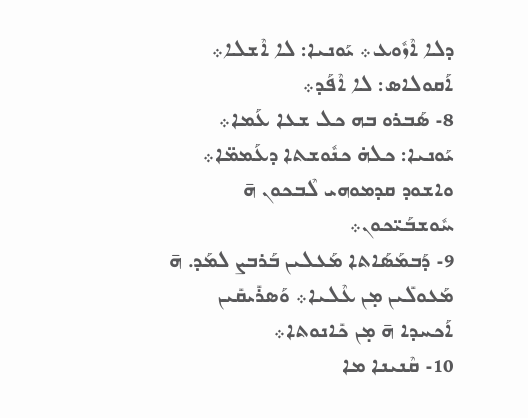ܕܠܐ ܐܶܙܽܘܥ܀ ܝܰܘܢܝܐ: ܠܐ ܐܶܫܠܐ܀ ܐܰܩܘܠܐܣ: ܠܐ ܐܶܦܰܕ܀
8- ܣܰܒܪܘ ܒܗ ܟܠ ܫܥܐ ܥܰܡܐ܀ ܝܰܘܢܝܐ: ܟܠܗ̇ ܟܢܽܘܫܬܐ ܕܥܰܡܡ̈ܐ܀ ܘܐܫܘܕ ܩܕܡܘܗܝ ܠܶܒܟܘܢ ܗ̄ ܚܽܘܫܒܰܝ̈ܟܘܢ܀
9- ܕܰܒܡܰܣܰܐܬܐ ܡܰܥܠܝܢ ܒܰܪܒܨ ܠܡܰܕ. ܗ̄ ܡܰܥܘܠܺܝܢ ܡ̣ܢ ܥܶܠܝܐ܀ ܘܰܣܪܺܝܩܺܝܢ ܐܰܟܚܕܐ ܗ̄ ܡ̣ܢ ܟܺܐܢܘܬܐ܀
10- ܩܶܢܝܢܐ ܡܐ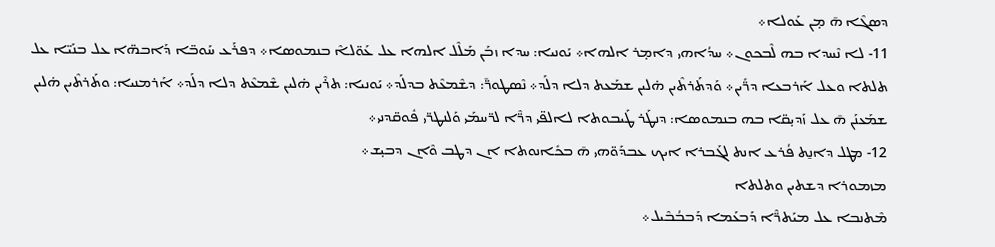ܕܣܓܶܐ ܗ̄ ܡ̣ܢ ܥܰܘܠܐ܀
11- ܠܐ ܢܶܚܕܐ ܒܗ ܠܶܒܟܘܢ܀ ܚܕܳܐܗܝ ܕܐܡ̣ܪ ܐܠܗܐ܀ ܝܰܘܢܝܐ: ܚܕܐ ܙܒܰܢ ܡܰܠܶܠ ܐܠܗܐ ܥܠ ܥܰܘ̈ܠܐܶ ܒܢܡܘܣܐ܀ ܕܦܪܰܥ ܚܰܘܒ̈ܐ ܕܰܐܒܗ̈ܐ ܥܠ ܒܢܰܝ̈ܐ ܥܠ ܬܠܬܐ ܘܥܠ ܐܰܪܒܥܐ ܕܪ̈ܺܝܢ܀ ܘܰܕܬܰܪܬܶܝܢ ܗ̇ܠܝܢ ܫܡܰܥܬ ܕܠܐ ܕܠܰܕ܀ ܢܶܣܛܘܪ̈̄: ܕܫܶܡܥܶܬ ܒܕܠܰܕ܀ ܝܰܘܢܝܐ: ܬܪܶܝܢ ܗ̇ܠܝܢ ܫܶܡܥܶܬ ܕܠܐ ܕܠܰܕ܀ ܐܰܪܡܢܝܐ: ܘܬܰܪܬܶܝܢ ܗ̇ܠܝܢ ܫܡܰܥܢܰܢ ܗ̄ ܥܠ ܙܰܕܝ̣ܩ̈ܐ ܒܗ ܒܢܡܘܣܐ: ܕܢܛܰܪ ܛܰܝܒܘܬܐ ܠܐܠܦ̈ܝ ܕܪ̈ܶܐ ܠܪ̈ܚܡܰܝ ܘܰܠܢܛܪ̈ܝ ܦܽܘܩ̈ܕܢܝ܀
12- ܡܛܠ ܕܐܢ̱ܬ ܦܳܪܥ ܐܢܬ ܠܓܰܒܪܐ ܐܝܟ ܥܒܕܰܘ̈ܗܝ ܗ̄ ܒܟܺܐܢܘܬܐ ܐܢ ܕܛܒ ܘܶܐܢ ܕܒܝ̣ܫ܀
ܡܙܡܘܪܐ ܕܫܬܝܢ ܘܬܠܬܐ
ܡܶܬܢܒܐ ܥܠ ܡܝܰܬܪ̈ܶܐ ܕܰܒܥܰܡܐ ܕܰܒܒܳܒܶܝܠ܀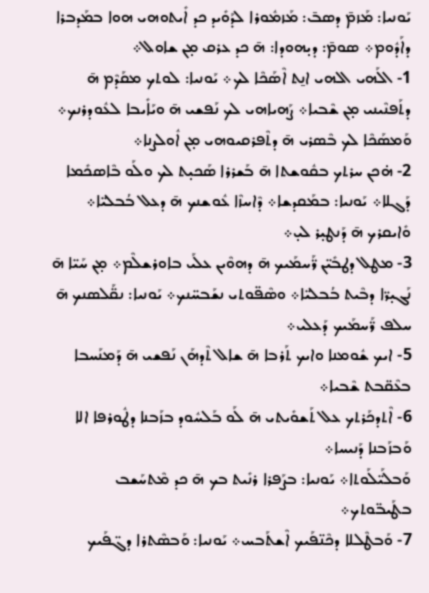ܝܰܘܢܝܐ: ܡܰܙܡ̄ ܕܣܒ̄: ܡܰܙܡܽܘܪܐ ܠܕܰܘܺܝܕ ܟܕ ܐܺܝܬܘܗܝ ܗܘܐ ܒܡܰܕܒܪܐ ܕܐܰܕܽܘܡ܀ ܣܘܡ̄: ܕܝ̣ܗܘܕܐ: ܗ̄ ܟܕ ܥܪܩ ܡ̣ܢ ܫܐܘܠ܀
1- ܐܠܰܗܝ ܐܠܗܝ ܐܢ̱ܬ ܐܶܣܰܟܶܐ ܠܟ܀ ܝܰܘܢܝܐ: ܠܘܬܟ ܡܩܰܕܶܡ ܗ̄ ܕܬܰܦܢܶܝܢܝ ܡ̣ܢ ܫܶܒܝܐ܀ ܨܰܗܝܐܗܝ ܠܟ ܢܰܦܫܝ ܗ̄ ܘܝܰܐܺܝܒܐ ܠܥܽܘܕܪܢܟ܀ ܘܰܡܣܰܟܶܐ ܠܟ ܒܶܣܪܝ ܗ̄ ܕܬܶܦܪܩܝܘܗܝ ܡ̣ܢ ܐܽܘܠܨܢܐ܀
2- ܗ̇ܟܢ ܚܪܬܟ ܒܩܽܘܫܬܐ ܗ̄ ܒܰܫܪܪܐ ܣܰܟܝ̣ܬ ܠܟ ܘܠܰܘ ܒܶܐܣܟܺܡܐ ܕܰܓܠܐ܀ ܝܰܘܢܝܐ: ܒܡܰܩܕܫܐ܀ ܕܶܐܚܙܶܐ ܥܽܘܫܢܟ ܗ̄ ܕܥܠ ܒܳܒܠܝ̈ܐ܀ ܘܺܐܝܩܪܟ ܗ̄ ܕܰܢܛܝ̣ܪ ܠܝ̣܀
3- ܡܛܠ ܕܛܒܺܝ̈ܢ ܪ̈ܰܚܡܰܝܟ ܗ̄ ܕܗܘܶܝܢ ܥܠܰܝ ܒܐܘܪܫܠܶܡ܀ ܡ̣ܢ ܚܰܝ̈ܐ ܗ̄ ܢܰܓܝ̣ܪ̈ܐ ܕܒܶܝܬ ܒܳܒܠܝ̈ܐ܀ ܘܣܶܦ̈ܘܬܝ ܢܫܰܒܚ̈ܢܟ܀ ܝܰܘܢܝܐ: ܢܩ̈ܰܠܣܢܟ ܗ̄ ܚܠܦ ܪ̈ܰܚܡܰܝܟ ܕܰܥܠܝ܀
5- ܐܝܟ ܫܽܘܡܢܐ ܘܐܝܟ ܬܰܪܒܐ ܗ̄ ܫܐܠ ܬܶܕܗܰܢ ܢܰܦܫܝ ܗ̄ ܕܰܡܢܰܚܒܐ ܒܥܶܩ̈ܒܬ ܫܶܒܝܐ܀
6- ܐܶܬܕܟܰܪܬܟ ܥܠ ܬܰܫܘܺܝܬܝ ܗ̄ ܠܰܘ ܒܰܠܚܽܘܕ ܒܙܰܒܢܐ ܕܛܽܘܪܦܐ ܐܠܐ ܘܰܒܙܰܒܢܐ ܕܰܢܝܚܐ܀
ܘܰܒܠܰܝ̈ܠܰܘܬܐ܀ ܝܰܘܢܝܐ: ܒܨܰܦܪܐ ܪܢܺܝܬ ܒܟ ܗ̄ ܟܕ ܡܶܬܚܰܫܒ ܒܛܰܝܒ̈ܘܬܟ܀
7- ܘܰܒܛܶܠܠܐ ܕܟܶܢ̈ܦܰܝܟ ܐܶܫܬܰܒܚ܀ ܝܰܘܢܝܐ: ܘܰܒܣܶܬܪܐ ܕܓ̈ܦܰܝܟ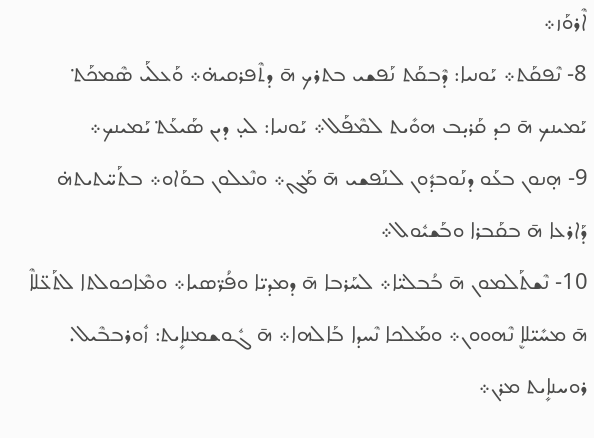ܐܶܪܘܰܙ܀
8- ܢܶܦܩܰܬ܀ ܝܰܘܢܝܐ: ܕܶܒܩܰܬ ܢܰܦܫܝ ܒܬܪܟ ܗ̄ ܕܬܶܦܪܩܝܗ̇܀ ܘܰܥܠܰܝ ܣܶܡܟܰܬ݀ ܝܰܡܝܢܟ ܗ̄ ܟܕ ܩܰܪܝ̣ܒ ܗܘܺܝܬ ܠܡܶܦܰܠ܀ ܝܰܘܢܝܐ: ܠܝ̣ ܕܝܢ ܣܰܝܥܰܬ݀ ܝܰܡܝܢܟ܀
9- ܗ̣ܢܘܢ ܒܥܰܘ ܕܢܰܘܒܕܽܘܢ ܠܢܰܦܫܝ ܗ̄ ܡܰܓܢ܀ ܘܢܶܥܠܘܢ ܒܘܰܐܘ܀ ܒܬܰܚ̈ܬܝܬܗ̇ ܕܰܐܪܥܐ ܗ̄ ܒܩܰܒܪܐ ܘܒܰܫܝܽܘܠ܀
10- ܢܶܫܬܰܠܡܘܢ ܗ̄ ܒܳܒܠܝ̈ܐ܀ ܠܚܰܪܒܐ ܗ̄ ܕܡܕܝ̈ܐ ܘܦܳܪ̈ܣܝܐ܀ ܘܡܶܐܟܘܠܬܐ ܠܬܰܥ̈ܠܐܶ ܗ̄ ܡܚܺܝ̈ܠܐܷ ܢܶܗܘܘܢ܀ ܘܡܰܠܟܐ ܢܶܚܕܐ ܒܰܐܠܗܐ܀ ܗ̄ ܓܽܘܫܡܢܐܻܝܬ: ܙܽܘܪܒܒܶܝܠ. ܪܘܚܢܐܻܝܬ ܡܪܢ܀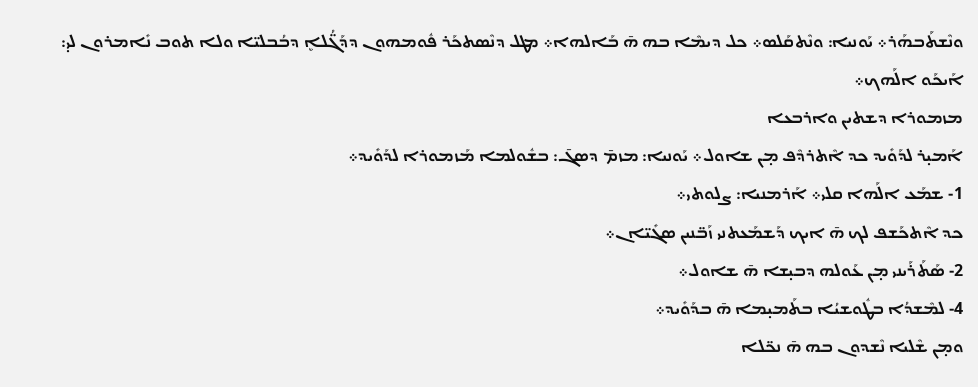ܘܢܶܫܬܰܒܗܰܪ܀ ܝܰܘܢܝܐ: ܘܢܶܬܩܰܠܣ܀ ܟܠ ܕܝܡܶܐ ܒܗ ܗ̄ ܒܰܐܠܗܐ܀ ܡܛܠ ܕܢܶܣܬܟܰܪ ܦܽܘܡܗܘܢ ܕܕܰܓ̈ܳܠܐܷ ܕܒܳܒܠܝ̈ܐ ܘܠܐ ܬܘܒ ܢܺܐܡܪܘܢ ܠܝ̣: ܐܰܝܟܰܘ ܐܠܰܗܟ܀
ܡܙܡܘܪܐ ܕܫܬܝܢ ܘܐܪܒܥܐ
ܐܰܡܝ̣ܪ ܠܕܰܘܺܝܕ ܟܕ ܐܶܬܪܕܶܦ ܡ̣ܢ ܫܐܘܠ܀ ܝܰܘܢܝܐ: ܡܙܡ̄ ܕܣܓ̄: ܒܫܽܘܠܡܐ ܡܰܙܡܘܪܐ ܠܕܰܘܺܝܕ܀
1- ܫܡܰܥ ܐܠܰܗܐ ܩܠܝ܀ ܐܰܪܡܢܝܐ: ܨܠܘܬܝ܀
ܟܕ ܐܶܬܟܰܫܦ ܠܟ ܗ̄ ܐܝܟ ܕܰܫܡܰܥܬܢܝ ܙܰܒ̈ܢܝܢ ܣܓܺܝ̈ܐܢ܀
2- ܣܰܬܰܪܰܝܢܝ ܡ̣ܢ ܥܰܘܠܗ ܕܒܝ̣ܫܐ ܗ̄ ܫܐܘܠ܀
4- ܠܡܶܫܕܳܐ ܒܛܽܘܫܝܳܐ ܒܬܰܡܝ̣ܡܐ ܗ̄ ܒܕܰܘܺܝܕ܀
ܘܡ̣ܢ ܫܶܠܝܐ ܢܶܫܕܘܢ ܒܗ ܗ̄ ܢܟ̈ܠܐ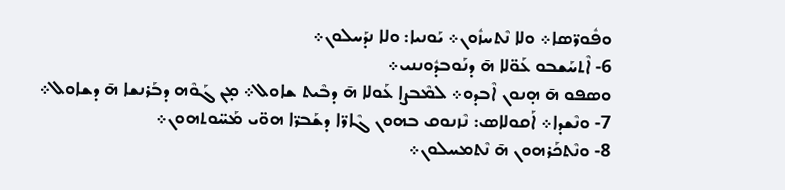ܘܦܽܘܪ̈ܣܐ܀ ܘܠܐ ܢܶܬܚܙܽܘܢ܀ ܝܰܘܢܝܐ: ܘܠܐ ܢܕܰܚܠܘܢ܀
6- ܐܶܬܚܰܫܒܘ ܥܰܘ̈ܠܐ ܗ̄ ܕܢܰܘܒܕܽܘܢܢܝ܀
ܘܣܦܘ ܗ̄ ܗ̣ܢܘܢ ܐܶܒܕܘ܀ ܠܡܶܒܨܐ ܥܰܘܠܐ ܗ̄ ܕܒܶܝܬ ܫܐܘܠ܀ ܡ̣ܢ ܓܰܘܶܗ ܕܒܰܪܢܫܐ ܗ̄ ܕܫܐܘܠ܀
7- ܘܢܶܫܕܐ܀ ܐܰܩܘܠܐܣ: ܢܶܙܢܘܩ ܒܗܘܢ ܓܶܐܪ̈ܐ ܕܫܰܒܪ̈ܐ ܗܘ̈ܝ ܡܰܚ̈ܘܬܗܘܢ܀
8- ܘܢܶܬܟܰܪܗܘܢ ܗ̄ ܢܶܬܡܚܠܘܢ܀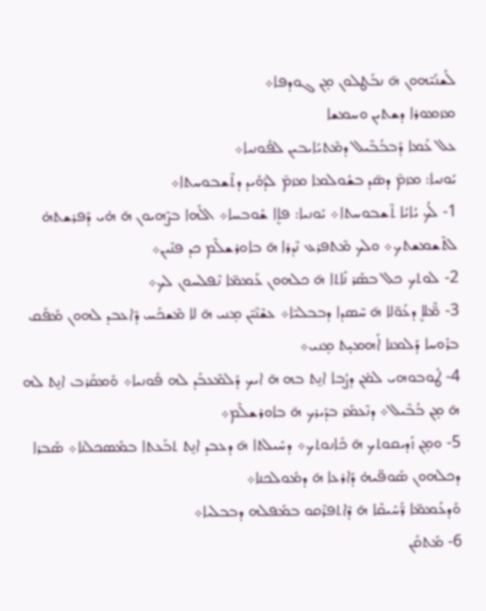ܠܰܫܢܰܝ̈ܗܘܢ ܗ̄ ܢܒܰܛܠܘܢ ܡ̣ܢ ܓܘܕܦܐ܀
ܡܙܡܘܪܐ ܕܫܬܝܢ ܘܚܡܫܐ
ܥܠ ܥܰܡܐ ܕܰܒܒܳܒܶܝܠ ܕܡܶܬܝܰܐܝܒܝܢ ܠܦܽܘܢܝܐ܀
ܝܰܘܢܝܐ: ܡܙܡ̄ ܕܣ̄ܕ ܒܫܽܘܠܡܐ ܡܙܡ̄ ܠܕܰܘܺܝܕ ܕܬܶܫܒܘܚܬܐ܀
1- ܠܳܟ ܝܳܐܝܳܐ ܬܶܫܒܘܚܬܐ܀ ܝܰܘܢܝܐ: ܦܐܷܐ ܫܽܘܒܚܐ܀ ܐܠܰܗܐ ܒܨܶܗܝܘܢ ܗ̄ ܗ̇ܝ ܕܰܦܪܫܬܗ̇ ܠܬܶܫܡܫܬܟ܀ ܘܠܟ ܡܶܬܦܪܥ ܢܶܕܪܐ ܗ̄ ܒܐܘܪܫܠܶܡ ܟܕ ܦܢܶܝܢ܀
2- ܠܘܬܟ ܟܠ ܒܣܰܪ ܢܺܐܬܐ ܗ̄ ܟܠܗܘܢ ܥܰܡܡ̈ܐ ܢܶܦܠܚܘܢ ܠܟ܀
3- ܡ̈ܶܠܐܷ ܕܥܰܘ̈ܠܐ ܗ̄ ܚܶܣܕܐ ܕܒܒܠܝ̈ܐ܀ ܥܫܶܢܶܝ̈ܢ ܡ̣ܢܝ ܗ̄ ܠܐ ܡܶܫܟܰܚ ܕܶܐܥܒܕ ܠܗܘܢ ܡܰܦܰܩ ܒܪܽܘܚܐ ܕܰܠܡܢܐ ܐܰܗܡܝ̣ܬ ܡ̣ܢܝ܀
4- ܛܽܘܒܘܗܝ ܠܡ̇ܢ ܕܨܳܒܐ ܐܢ̱ܬ ܒܗ ܗ̄ ܐܝܟ ܕܰܠܡܶܥܒܰܕ ܠܗ ܦܽܘܢܝܐ܀ ܘܰܡܩܰܪܒ ܐܢ̱ܬ ܠܗ ܗ̄ ܡ̣ܢ ܒܳܒܶܝܠ܀ ܕܢܶܥܡܰܪ ܒܕܰܝܪܟ ܗ̄ ܒܐܘܪܫܠܶܡ܀
5- ܘܡ̣ܢ ܙܰܕܝܩܘܬܟ ܗ̄ ܟܺܐܢܘܬܟ܀ ܕܚܺܝܠܬܐ ܗ̄ ܕܥܒܕ ܐܢ̱ܬ ܬܒܰܥܬܐ ܒܡܰܣܟܠܢܐ܀ ܣܰܒܪܐ ܕܟܠܗܘܢ ܣܰܘܦ̈ܝܗ̇ ܕܰܐܪܥܐ ܗ̄ ܕܡܽܘܠܟܢܐ܀
ܘܰܕܥܰܡܡ̈ܐ ܪ̈ܰܚܺܝܩܶܐ ܗ̄ ܕܶܐܬܦܪܶܩܘ ܒܡܰܦܠܗ ܕܒܒܠܝܐ܀
6- ܡܰܬܩܰܢ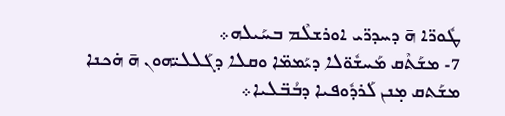ܛܽܘܪ̈ܐ ܗ̄ ܕܚܕܪ̈ܝ ܐܘܪܫܠܶܡ ܒܚܰܝܠܗ܀
7- ܡܫܰܬܶܩ ܡܰܚܫܽܘ̈ܠܐ ܕܝܰܡܡ̈ܐ ܘܩܠܐ ܕܓܰܠܠܝ̈ܗܘܢ ܗ̄ ܗ̇ܟܢܐ ܡܫܰܬܩ ܡ̣ܢܢ ܠܰܪܕܽܘܦܝܐ ܕܒܳܒ̈ܠܝܐ܀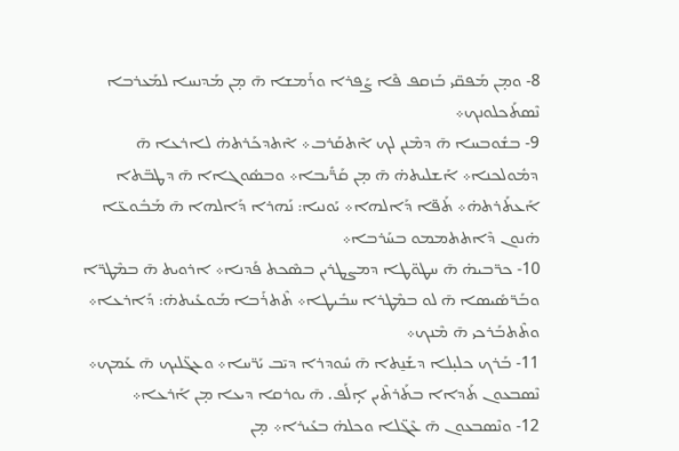8- ܘܡ̣ܢ ܡܰܦܩ̈ܝ ܒܰܙܩܦ ܦܶܐ ܨܰܦܪܐ ܘܪܰܡܫܐ ܗ̄ ܡ̣ܢ ܡܰܕܢܚܐ ܠܡܰܥܪܒܐ ܢܶܣܬܰܟܠܘܢܟ܀
9- ܒܫܽܘܒܚܐ ܗ̄ ܕܡܶܢܢ ܠܟ ܐܶܬܩܰܪܒ܀ ܐܶܬܕܟܰܪܬܗ̇ ܠܐܪܥܐ ܗ̄ ܕܡܽܘܠܟܢܐ܀ ܐܰܫܠܝܬܗ̇ ܗ̄ ܡ̣ܢ ܩܰܪ̈ܺܝܒܐ܀ ܘܒܣܽܘܓܐܐ ܗ̄ ܕܛܒ̈ܬܐ ܐܰܥܬܰܪܬܗ̇܀ ܬܰܦ̈ܐ ܕܰܐܠܗܐ܀ ܝܰܘܢܝܐ: ܢܰܗܪܐ ܕܰܐܠܗܐ ܗ̄ ܡܰܒܽܘܥ̈ܐ ܗ̇ܢܘܢ ܕܶܐܬܬܡܡܘ ܒܚܰܪܒܐ܀
10- ܟܪ̈ܒܝܗ̇ ܗ̄ ܚܛܘ̈ܛܐ ܕܡܨܛܪܝܢ ܒܣܶܟܬ ܦܰܕܢܐ܀ ܐܪܘܝܬ ܗ̄ ܒܡܶܛܪ̈ܐ ܘܒܰܪ̈ܣܺܝܣܐ ܗ̄ ܠܘ ܒܡܶܛܪܐ ܚܒܺܝܛܐ܀ ܬܶܬܪܰܒܐ ܡܰܘܥܺܝܬܗ̇: ܕܰܐܪܥܐ܀ ܘܬܶܬܒܰܪܟܝ ܗ̄ ܡܶܢܟ܀
11- ܒܰܪܟ ܟܠܝ̣ܠܐ ܕܫܰܢ̱ܬܐ ܗ̄ ܚܽܘܕܪܐ ܕܝ̄ܒ ܝܰܪ̈ܚܐ܀ ܘܥܓ̈ܠܝܟ ܗ̄ ܥܰܡܟ܀ ܢܶܣܒܥܘܢ ܬܰܕܐܐ ܒܬܰܪܬܶܝܢ ܐܴܠܰܦ. ܗ̄ ܝܘܪܩܐ ܕܝܥܐ ܡ̣ܢ ܐܰܪܥܐ܀
12- ܘܢܶܣܒܥܘܢ ܗ̄ ܥܶܓ̈ܠܐ ܘܟܠܗ̇ ܒܥܺܝܪܐ܀ ܡ̣ܢ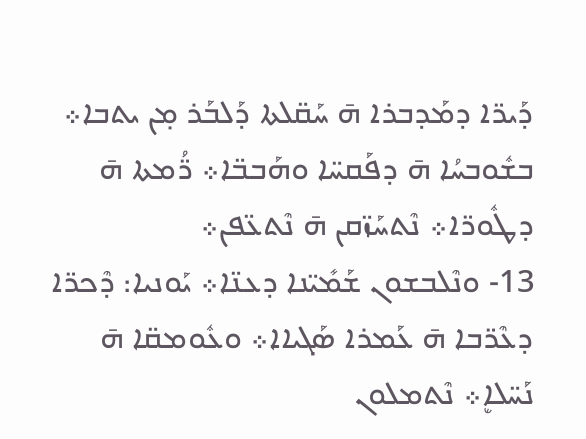ܕܰܝܪ̈ܐ ܕܡܰܕܒܪܐ ܗ̄ ܚܰܩ̈ܠܬܐ ܕܰܠܒܰܪ ܡ̣ܢ ܝܬܒܐ܀
ܒܫܽܘܒܚܳܐ ܗ̄ ܕܦܰܩܚ̈ܐ ܘܗܰܒܒ̈ܐ܀ ܪ̈ܳܡܬܐ ܗ̄ ܕܛܽܘܪ̈ܐ܀ ܢܶܬܚܰܙ̈ܩܢ ܗ̄ ܢܶܬܥ̈ܦܢ܀
13- ܘܢܶܠܒܫܘܢ ܫܰܡܺܝ̈ܢܐ ܕܥܢ̈ܐ܀ ܝܰܘܢܝܐ: ܕܶܟܪ̈ܐ ܕܥܶܪ̈ܒܐ ܗ̄ ܥܰܡܪܐ ܣܰܓܝܐܐ܀ ܘܥܽܘܡܩ̈ܐ ܗ̄ ܢܰܚ̈ܠܐܷ܀ ܢܶܬܡܠܘܢ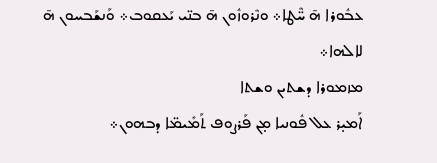ܥܒܽܘܪܐ ܗ̄ ܚ̈ܶܛܐ܀ ܘܢܶܪܘܙܽܘܢ ܗ̄ ܒܢ̈ܝ ܝܰܥܩܘܒ܀ ܘܰܢܫܰܒܚܘܢ ܗ̄ ܠܐܠܗܐ܀
ܡܙܡܘܪܐ ܕܫܬܝܢ ܘܫܬܐ
ܐܰܡܝ̣ܪ ܥܠ ܦܽܘܢܝܐ ܡ̣ܢ ܦܰܪܨܘܦ ܬܰܡܺܝܡ̈ܐ ܕܒܗܘܢ܀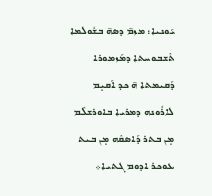ܝܰܘܢܝܐ: ܡܙܡ̄ ܕܣܗ̄ ܒܫܽܘܠܡܐ ܬܶܫܒܘܚܬܐ ܕܡܰܙܡܘܪܐ ܕܰܩܝܡܬܐ ܗ̄ ܟܕ ܐܰܩܝ̣ܡ ܠܐܪܽܘܢܗ ܕܡܪܝܐ ܒܐܘܪܫܠܶܡ ܡ̣ܢ ܒܬܪ ܕܰܐܣܩܶܗ ܡ̣ܢ ܒܝܬ ܥܘܟܪ ܐܕܘܡ ܓܬܝܐ܀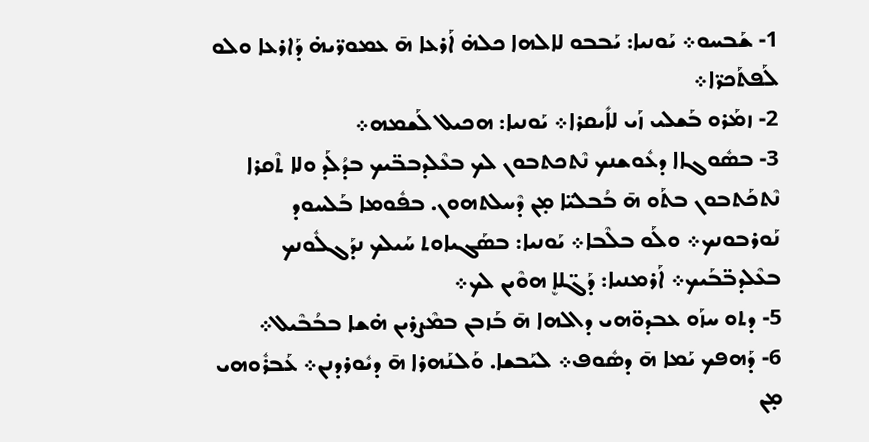1- ܫܰܒܚܘ܀ ܝܰܘܢܝܐ: ܝܰܒܒܘ ܠܐܠܗܐ ܟܠܗ̇ ܐܰܪܥܐ ܗ̄ ܥܡܘܪ̈ܝܗ̇ ܕܰܐܪܥܐ ܘܠܘ ܠܰܦܬܰܟܪ̈ܐ܀
2- ܙܡܰܪܘ ܒܰܫܠܝ ܙܰܝ ܠܐܺܝܩܪܐ܀ ܝܰܘܢܝܐ: ܗܟܝܠ ܠܰܫܡܗ܀
3- ܒܣܽܘܓܐܐ ܕܥܽܘܫܢܟ ܢܶܬܟܬܒܘܢ ܠܟ ܒܥܶܠܕܒܒ̈ܝܟ ܒܕܳܠܰܕ ܘܠܐ ܬܶܩܪܐ ܢܶܬܟܰܬܒܘܢ ܒܬܰܘ ܗ̄ ܒܳܒܠܝ̈ܐ ܡ̣ܢ ܕܶܚܠܬܗܘܢ. ܒܦܽܘܡܐ ܒܰܠܚܘܕ ܢܰܘܪܒܘܢܟ܀ ܘܠܰܘ ܒܠܶܒܐ܀ ܝܰܘܢܝܐ: ܒܣܰܓܝܐܘܬ ܚܰܝܠܟ ܢܕܰܓܠܽܘܢܟ ܒܥܶܠܕܒ̈ܒܰܝܟ܀ ܐܰܪܡܢܝܐ: ܕܰܓ̈ܠܐܷ ܗܘܶܝܢ ܠܟ܀
5- ܕܬܘ ܚܙܰܘ ܥܒܕܘ̈ܗܝ ܕܐܠܗܐ ܗ̄ ܒܰܙܒܢ ܒܡܶܨܪܝܢ ܗ̇ܫܐ ܒܒܳܒܶܝܠ܀
6- ܕܰܗܦܟ ܝܰܡܐ ܗ̄ ܕܣܽܘܦ܀ ܠܝܰܒܫܐ. ܘܰܠܢܰܗܪܐ ܗ̄ ܕܝܽܘܪܕܢܢ܀ ܥܰܒܪܽܘܗܝ ܡ̣ܢ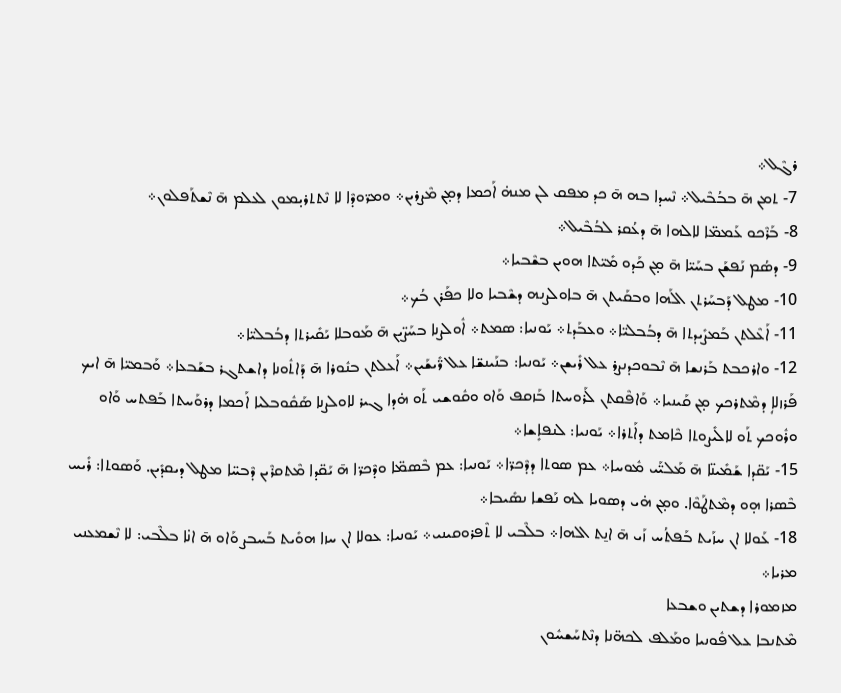ܪܓܶܠ܀
7- ܬܡܢ ܗ̄ ܒܒܳܒܶܝܠ܀ ܢܶܚܕܐ ܒܗ ܗ̄ ܟܕ ܡܦܩ ܠܢ ܡܢܗ̇ ܐܰܟܡܐ ܕܡ̣ܢ ܡܶܨܪܝܢ܀ ܘܡܪ̈ܘܕܶܐ ܠܐ ܢܶܬܬܪܝ̣ܡܘܢ ܠܥܠܡ ܗ̄ ܢܶܫܬܰܦܠܘܢ܀
8- ܒܰܪܶܟܘ ܥܰܡܡ̈ܐ ܠܐܠܗܐ ܗ̄ ܕܥܳܩܪ ܠܒܳܒܶܝܠ܀
9- ܕܣܳܡ ܢܰܦܫܰܢ ܒܚܰܝ̈ܐ ܗ̄ ܡ̣ܢ ܟܰܕܘ ܡܺܝ̈ܬܐ ܗܘܝܢ ܒܫܶܒܝܐ܀
10- ܡܛܠ ܕܰܒܚܰܪܬܢ ܐܠܰܗܐ ܘܒܩܰܝܬܢ ܗ̄ ܒܐܘܠܨܢܗ ܕܫܶܒܝܐ ܘܠܐ ܟܦܰܪܢ ܒܳܟ܀
11- ܐܰܥܶܠܬܢ ܒܰܡܨܺܝܕܬܐ ܗ̄ ܕܒܳܒܠܝ̈ܐ܀ ܘܥܒܰܕܬ܀ ܝܰܘܢܝܐ: ܣܡܬ܀ ܐܽܘܠܨܢܐ ܒܚܰܨ̈ܝܢ ܗ̄ ܡܰܘܒܠܐ ܝܰܩܺܝܪܬܐ ܕܒܳܒܠܝ̈ܐ܀
12- ܘܐܪܟܒܬ ܒܰܪܢܫܐ ܗ̄ ܢܶܒܘܟܕܢܨܪ ܥܠ ܪܺܝܫܢ܀ ܝܰܘܢܝܐ: ܒܢܰܝܢܫ̈ܐ ܥܠ ܪ̈ܺܝܫܰܝܢ܀ ܐܰܥܠܬܢ ܒܢܽܘܪܐ ܗ̄ ܕܰܐܬܽܘܢܐ ܕܐܫܬܓܪ ܒܫܰܒܥܐ܀ ܘܰܒܡܝ̈ܐ ܗ̄ ܐܝܟ ܦܰܪܙܠܐܴ ܕܡܶܬܪܟܟ ܡ̣ܢ ܩܰܝܢܝܐ܀ ܘܰܐܦܶܩܬܢ ܠܰܪܘܚܬܐ ܒܰܙܩܦ ܘܰܐܘ ܘܩܽܘܫܝ ܬܰܘ ܗ̇ܕܐ ܓܝܪ ܠܐܘܠܨܢܐ ܣܰܩܽܘܒܠܝܐ ܐܰܟܡܐ ܕܪܘܰܚܬܐ ܒܰܦܬܚ ܘܰܐܘ ܘܪܽܘܟܟ ܬܰܘ ܠܐܠܺܝܨܘܬܐ ܟܶܐܡܬ ܕܐܰܬܪܐ܀ ܝܰܘܢܝܐ: ܠܢܦܐܻܫܐ܀
15- ܝܰܩ̈ܕܐ ܫܰܡܺܝܢ̈ܐ ܗ̄ ܡܰܠܝ̈ܰܝ ܡܽܘܚܐ܀ ܥܡ ܣܘܬܐ ܕܕܶܟܪ̈ܐ܀ ܝܰܘܢܝܐ: ܥܡ ܒܶܣܡ̈ܐ ܘܕܶܟܪ̈ܐ ܗ̄ ܝܰܩ̈ܕܐ ܡܶܬܩܪܶܝܢ ܕܶܒܚ̈ܐ ܡܛܠ ܕܝܩܕܺܝܢ. ܘܰܣܘܬܐ: ܪܺܝܚ ܒܶܣܪܐ ܗ̣ܘ ܕܡܶܬܛܰܘܶܐ. ܘܡ̣ܢ ܗ̇ܝ ܕܣܘܝܐ ܠܗ ܢܰܦܫܐ ܢܣܺܝܒܐ܀
18- ܥܰܘܠܐ ܐܢ ܚܙܰܝܬ ܒܰܦܬܳܚ ܙܰܝ ܗ̄ ܐܢ̱ܬ ܐܠܗܐ܀ ܒܠܶܒܝ ܠܐ ܬܶܦܪܘܩܝܢܝ܀ ܝܰܘܢܝܐ: ܥܘܠܐ ܐܢ ܚܙܐ ܗܘܺܝܬ ܒܰܚܒܨ ܘܰܐܘ ܗ̄ ܐܢ̇ܐ ܒܠܶܒܝ: ܠܐ ܢܶܫܡܥܢܝ ܡܪܝܐ܀
ܡܙܡܘܪܐ ܕܫܬܝܢ ܘܫܒܥܐ
ܡܶܬܢܒܐ ܥܠ ܦܽܘܢܝܐ ܘܡܰܠܦ ܠܟܗ̈ܢܐ ܕܢܶܬܚܰܫܚܽܘܢ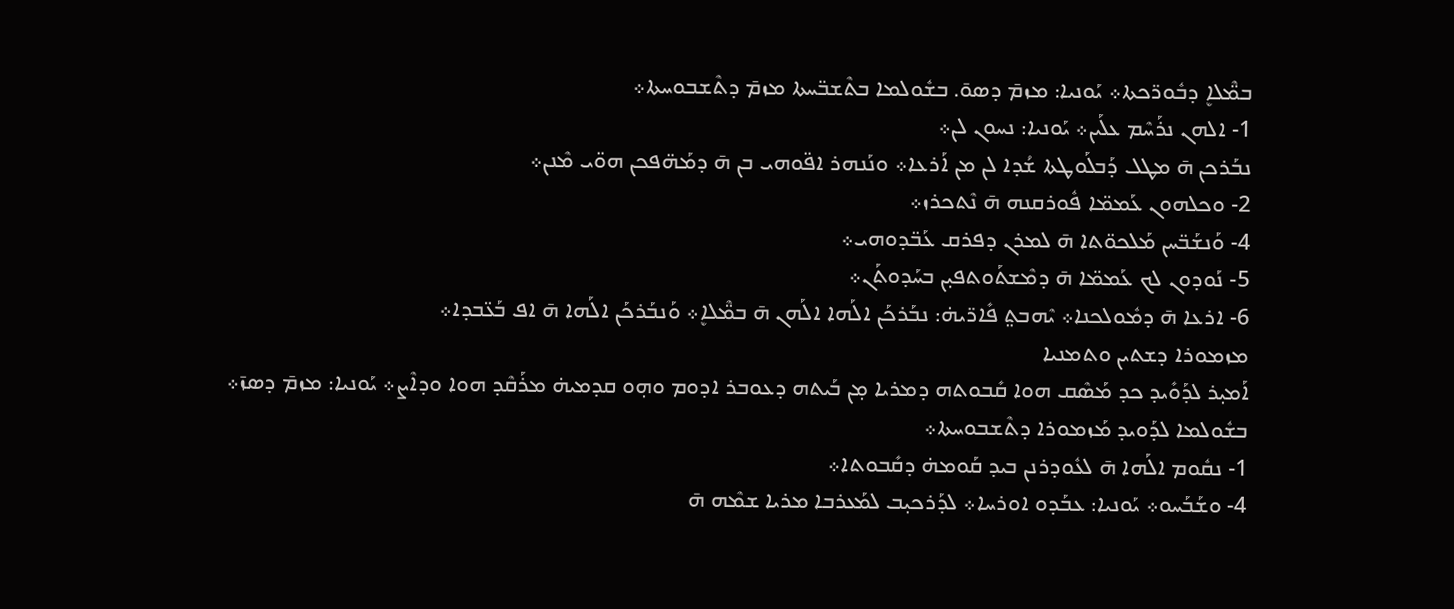ܒܡ̈ܶܠܐܷ ܕܒܽܘܪ̈ܟܬܐ܀ ܝܰܘܢܝܐ: ܡܙܡ̄ ܕܣܘ̄. ܒܫܽܘܠܡܐ ܒܬܶܫܒ̈ܚܬܐ ܡܙܡ̄ ܕܬܶܫܒܘܚܬܐ܀
1- ܐܠܗܢ ܢܪܰܚܶܡ ܥܠܰܝܢ܀ ܝܰܘܢܝܐ: ܢܚܘܢ ܠܢ܀
ܢܒܰܪܟܢ ܗ̄ ܡܛܠ ܕܰܒܠܰܘܛܬܐ ܫܳܕܐ ܠܢ ܡܢ ܐܰܪܥܐ܀ ܘܢܰܢܗܪ ܐܦ̈ܘܗܝ ܒܢ ܗ̄ ܕܡܰܗ̈ܦܟܢ ܗܘ̈ܝ ܡܶܢܢ܀
2- ܘܟܠܗܘܢ ܥܰܡܡ̈ܐ ܦܽܘܪܩܢܗ ܗ̄ ܢܶܬܟܪܙ܀
4- ܘܰܢܫܰܒ̈ܚܢ ܡܰܠܟܘ̈ܬܐ ܗ̄ ܠܡܪܢ ܕܦܪܩ ܥܰܒ̈ܕܘܗܝ܀
5- ܢܰܘܕܘܢ ܠܟ ܥܰܡܡ̈ܐ ܗ̄ ܕܡܶܫܬܰܘܬܦܝ̣ܢ ܒܚܰܕܘܬܰܢ܀
6- ܐܪܥܐ ܗ̄ ܕܡܽܘܠܟܢܐ܀ ܝܶܗܒܬ݀ ܦܺܐܪ̈ܝܗ̇: ܢܒܰܪܟܰܢ ܐܠܰܗܐ ܐܠܰܗܢ ܗ̄ ܒܡ̈ܶܠܐܷ܀ ܘܰܢܒܰܪܟܰܢ ܐܠܰܗܐ ܗ̄ ܐܦ ܒܰܥ̈ܒܕܐ܀
ܡܙܡܘܪܐ ܕܫܬܝܢ ܘܬܡܢܝܐ
ܐܰܡܝ̣ܪ ܠܕܰܘܺܝܕ ܟܕ ܡܰܣܶܩ ܗܘܐ ܩܺܒܘܬܗ ܕܡܪܝܐ ܡ̣ܢ ܒܰܝܬܗ ܕܥܘܒܪ ܐܕܘܡ ܘܗ̣ܘ ܩܕܡܝܗ̇ ܡܪܰܩܶܕ ܗܘܐ ܘܕܐܶܨ܀ ܝܰܘܢܝܐ: ܡܙܡ̄ ܕܣܙ̄܀
ܒܫܽܘܠܡܐ ܠܕܰܘܝܕ ܡܰܙܡܘܪܐ ܕܬܶܫܒܘܚܬܐ܀
1- ܢܩܽܘܡ ܐܠܰܗܐ ܗ̄ ܠܥܽܘܕܪܢܢ ܒܝܕ ܩܰܘܡܗ̇ ܕܩܺܒܘܬܐ܀
4- ܘܫܰܒܰܚܘ܀ ܝܰܘܢܝܐ: ܥܒܰܕܘ ܐܘܪܚܐ܀ ܠܕܰܪܟܝ̣ܒ ܠܡܰܥܪܒܐ ܡܪܝܐ ܫܡܶܗ ܗ̄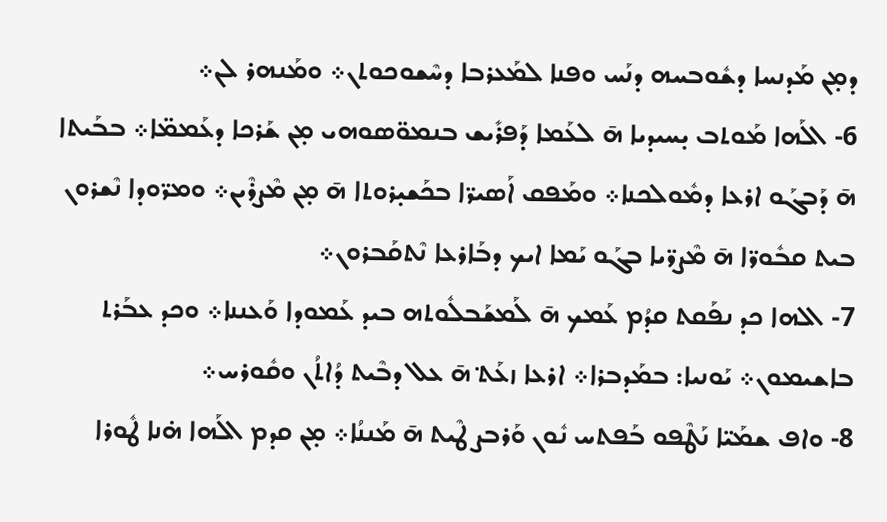ܕܡ̣ܢ ܡܰܕܢܚܐ ܕܫܽܘܒܚܗ ܕܢܰܚ ܘܦܢܐ ܠܡܰܥܪܒܐ ܕܚܶܫܘܟܘܬܢ܀ ܘܡܰܢܗܪ ܠܢ܀
6- ܐܠܰܗܐ ܡܰܘܬܒ ܝ̣ܚܝܕܝܐ ܗ̄ ܠܥܰܡܐ ܕܰܦܪܺܝܫ ܒܢܡܘ̈ܣܘܗܝ ܡ̣ܢ ܫܰܪܟܐ ܕܥܰܡܡ̈ܐ܀ ܒܒܰܝܬܐ ܗ̄ ܕܰܒܓܰܘ ܐܪܥܐ ܕܡܽܘܠܟܢܐ܀ ܘܡܰܦܩ ܐܰܣܝܪ̈ܐ ܒܟܰܫܝ̣ܪܘܬܐ ܗ̄ ܡ̣ܢ ܡܶܨܪܶܝܢ܀ ܘܡܪ̈ܘܕܐ ܢܶܫܪܘܢ ܒܝܬ ܩܒܽܘܪ̈ܐ ܗ̄ ܡܶܨܪ̈ܝܐ ܒܓܰܘ ܝܰܡܐ ܐܝܟ ܕܒܰܐܪܥܐ ܢܶܬܩܰܒܪܘܢ܀
7- ܐܠܗܐ ܟܕ ܢܦܰܩܬ ܩܕܳܡ ܥܰܡܟ ܗ̄ ܠܰܡܫܰܒܠܽܘܬܗ ܒܝܕ ܥܰܡܘܕܐ ܘܰܥܢܢܐ܀ ܘܟܕ ܥܒܰܪܬ ܒܐܫܝܡܘܢ܀ ܝܰܘܢܝܐ: ܒܡܰܕܒܪܐ܀ ܐܪܥܐ ܙܥܰܬ݀ ܗ̄ ܥܠ ܕܒܶܝܬ ܕܳܐܬܳܢ ܘܩܽܘܪܚ܀
8- ܘܐܦ ܫܡܰܝ̈ܐ ܢܰܛܶܦܘ ܒܰܦܬܚ ܢܽܘܢ ܘܰܪܒܨ ܛܶܝܬ ܗ̄ ܡܰܢܢܳܐ܀ ܡ̣ܢ ܩܕܡ ܐܠܰܗܐ ܗ̇ܢܐ ܛܽܘܪܐ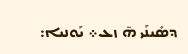ܕܣܺܝܢܰܝ ܗ̄ ܙܥ܀ ܝܰܘܢܝܐ: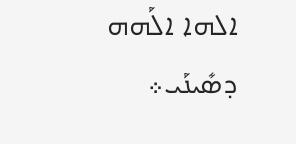ܐܠܗܐ ܐܠܰܗܗ ܕܣܺܝܢܰܝ܀